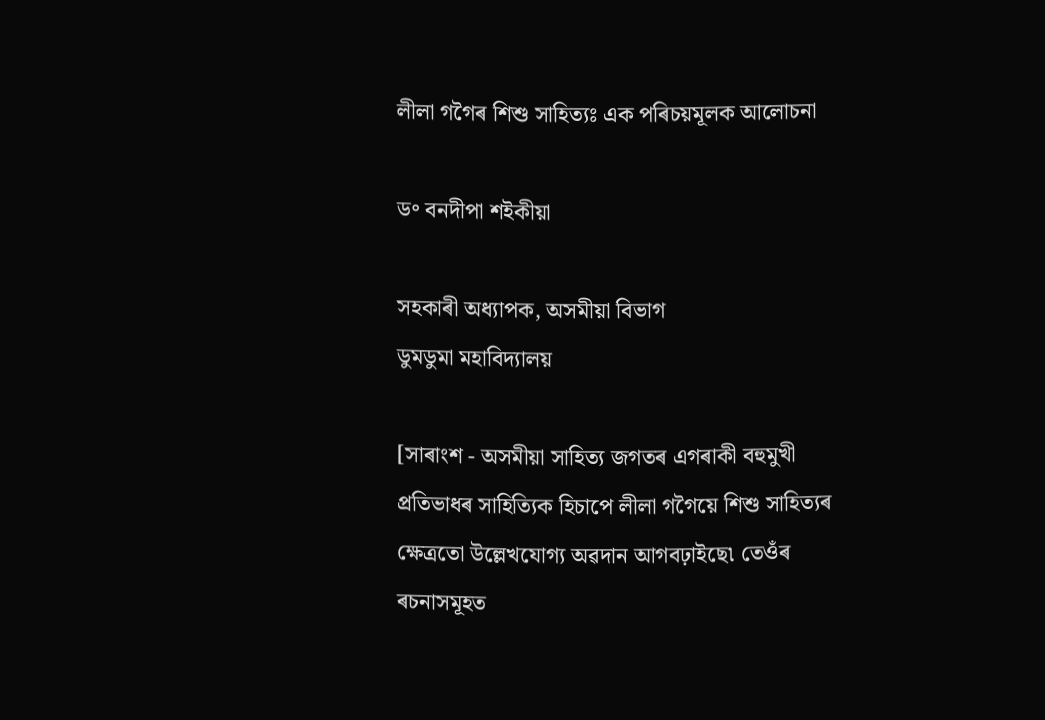লীলা গগৈৰ শিশু সাহিত্যঃ এক পৰিচয়মূলক আলোচনা

ড॰ বনদীপা শইকীয়া

সহকাৰী অধ্যাপক, অসমীয়া বিভাগ
ডুমডুমা মহাবিদ্যালয়

[সাৰাংশ - অসমীয়া সাহিত্য জগতৰ এগৰাকী বহুমুখী প্ৰতিভাধৰ সাহিত্যিক হিচাপে লীলা গগৈয়ে শিশু সাহিত্যৰ ক্ষেত্ৰতো উল্লেখযোগ্য অৱদান আগবঢ়াইছে৷ তেওঁৰ ৰচনাসমূহত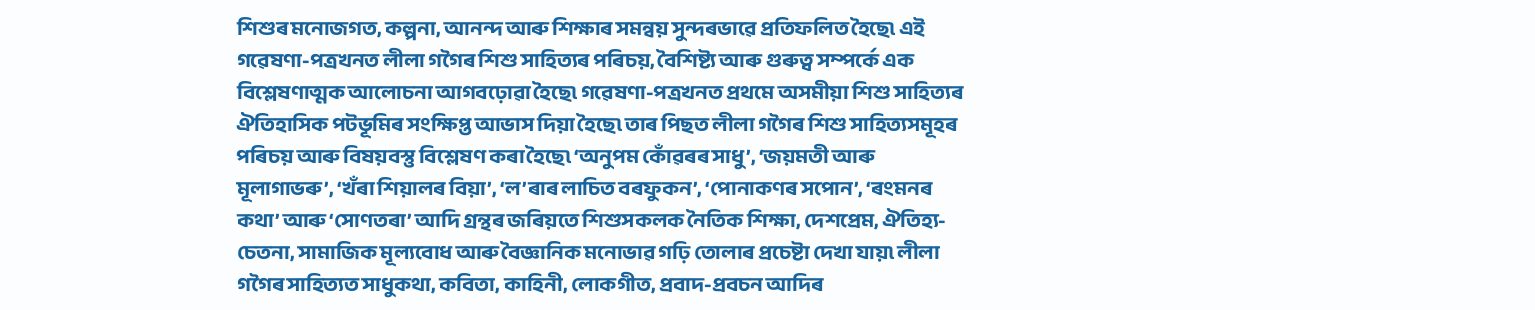শিশুৰ মনোজগত, কল্পনা, আনন্দ আৰু শিক্ষাৰ সমন্বয় সুন্দৰভাৱে প্ৰতিফলিত হৈছে৷ এই গৱেষণা-পত্ৰখনত লীলা গগৈৰ শিশু সাহিত্যৰ পৰিচয়, বৈশিষ্ট্য আৰু গুৰুত্ব সম্পৰ্কে এক বিশ্লেষণাত্মক আলোচনা আগবঢ়োৱা হৈছে৷ গৱেষণা-পত্ৰখনত প্ৰথমে অসমীয়া শিশু সাহিত্যৰ ঐতিহাসিক পটভূমিৰ সংক্ষিপ্ত আভাস দিয়া হৈছে৷ তাৰ পিছত লীলা গগৈৰ শিশু সাহিত্যসমূহৰ পৰিচয় আৰু বিষয়বস্তু বিশ্লেষণ কৰা হৈছে৷ ‘অনুপম কোঁৱৰৰ সাধু’, ‘জয়মতী আৰু মূলাগাভৰু’, ‘খঁৰা শিয়ালৰ বিয়া’, ‘ল’ৰাৰ লাচিত বৰফুকন’, ‘পোনাকণৰ সপোন’, ‘ৰংমনৰ কথা’ আৰু ‘সোণতৰা’ আদি গ্ৰন্থৰ জৰিয়তে শিশুসকলক নৈতিক শিক্ষা, দেশপ্ৰেম, ঐতিহ্য-চেতনা, সামাজিক মূল্যবোধ আৰু বৈজ্ঞানিক মনোভাৱ গঢ়ি তোলাৰ প্ৰচেষ্টা দেখা যায়৷ লীলা গগৈৰ সাহিত্যত সাধুকথা, কবিতা, কাহিনী, লোকগীত, প্ৰবাদ-প্ৰবচন আদিৰ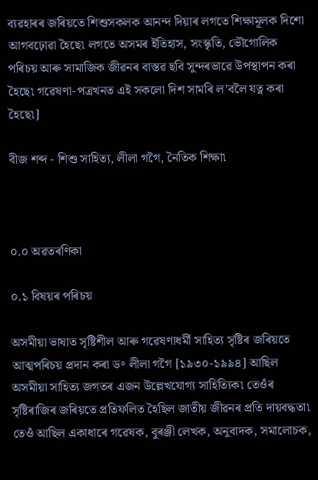ব্যৱহাৰৰ জৰিয়তে শিশুসকলক আনন্দ দিয়াৰ লগতে শিক্ষামূলক দিশো আগবঢ়োৱা হৈছে৷ লগতে অসমৰ ইতিহাস, সংস্কৃতি, ভৌগোলিক পৰিচয় আৰু সামাজিক জীৱনৰ বাস্তৱ ছবি সুন্দৰভাৱে উপস্থাপন কৰা হৈছে৷ গৱেষণা-পত্ৰখনত এই সকলো দিশ সামৰি ল’বলৈ যত্ন কৰা হৈছে৷]

বীজ শব্দ - শিশু সাহিত্য, লীলা গগৈ, নৈতিক শিক্ষা৷



০.০ অৱতৰণিকা

০.১ বিষয়ৰ পৰিচয়

অসমীয়া ভাষাত সৃষ্টিশীল আৰু গৱেষণাধৰ্মী সাহিত্য সৃষ্টিৰ জৰিয়তে আত্মপৰিচয় প্ৰদান কৰা ড॰ লীলা গগৈ [১৯৩০-১৯৯৪] আছিল অসমীয়া সাহিত্য জগতৰ এজন উল্লেখযোগ্য সাহিত্যিক৷ তেওঁৰ সৃষ্টিৰাজিৰ জৰিয়তে প্ৰতিফলিত হৈছিল জাতীয় জীৱনৰ প্ৰতি দায়বদ্ধতা৷ তেওঁ আছিল একাধাৰে গৱেষক, বুৰঞ্জী লেখক, অনুবাদক, সমালোচক,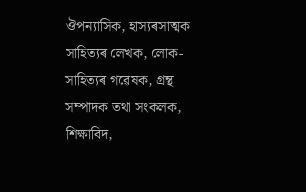ঔপন্যাসিক, হাস্যৰসাত্মক সাহিত্যৰ লেখক, লোক-সাহিত্যৰ গৱেষক, গ্ৰন্থ সম্পাদক তথা সংকলক, শিক্ষাবিদ,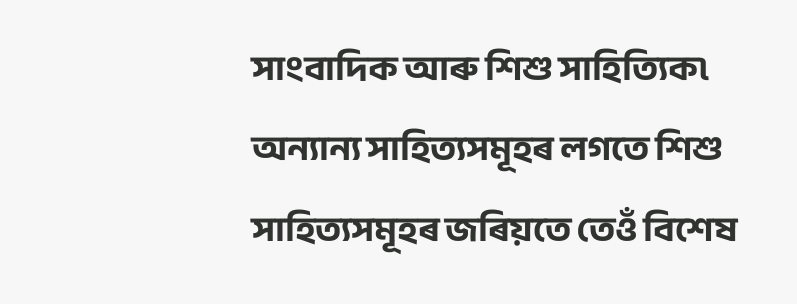সাংবাদিক আৰু শিশু সাহিত্যিক৷ অন্যান্য সাহিত্যসমূহৰ লগতে শিশু সাহিত্যসমূহৰ জৰিয়তে তেওঁ বিশেষ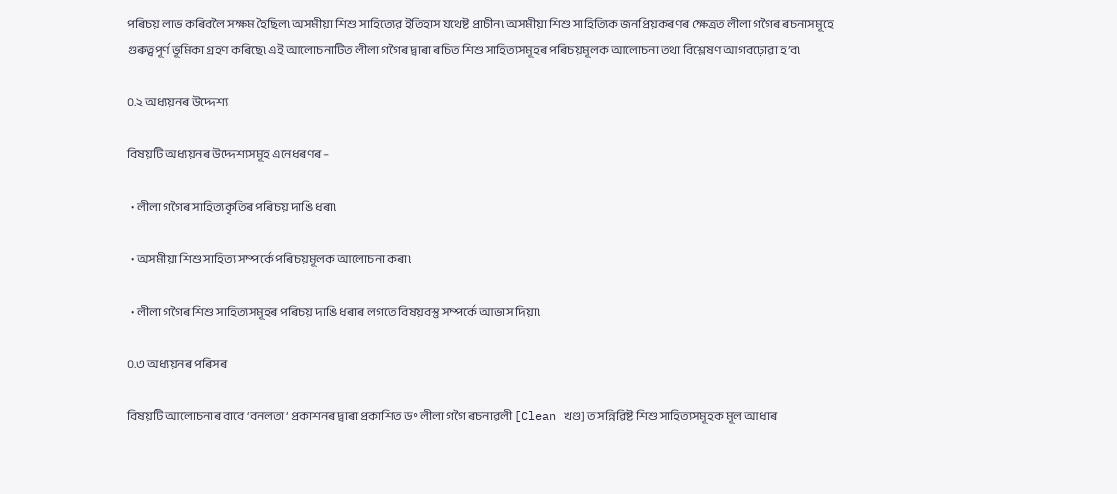পৰিচয় লাভ কৰিবলৈ সক্ষম হৈছিল৷ অসমীয়া শিশু সাহিত্যের ইতিহাস যথেষ্ট প্ৰাচীন৷ অসমীয়া শিশু সাহিত্যিক জনপ্ৰিয়কৰণৰ ক্ষেত্ৰত লীলা গগৈৰ ৰচনাসমূহে গুৰুত্বপূৰ্ণ ভূমিকা গ্ৰহণ কৰিছে৷ এই আলোচনাটিত লীলা গগৈৰ দ্বাৰা ৰচিত শিশু সাহিত্যসমূহৰ পৰিচয়মূলক আলোচনা তথা বিশ্লেষণ আগবঢ়োৱা হ’ব৷

০.২ অধ্যয়নৰ উদ্দেশ্য

বিষয়টি অধ্যয়নৰ উদ্দেশ্যসমূহ এনেধৰণৰ –

  • লীলা গগৈৰ সাহিত্যকৃতিৰ পৰিচয় দাঙি ধৰা৷

  • অসমীয়া শিশু সাহিত্য সম্পৰ্কে পৰিচয়মূলক আলোচনা কৰা৷

  • লীলা গগৈৰ শিশু সাহিত্যসমূহৰ পৰিচয় দাঙি ধৰাৰ লগতে বিষয়বস্তু সম্পৰ্কে আভাস দিয়া৷

০.৩ অধ্যয়নৰ পৰিসৰ

বিষয়টি আলোচনাৰ বাবে ‘বনলতা’ প্ৰকাশনৰ দ্বাৰা প্ৰকাশিত ড॰ লীলা গগৈ ৰচনাৱলী [Clean খণ্ড] ত সন্নিৱিষ্ট শিশু সাহিত্যসমূহক মূল আধাৰ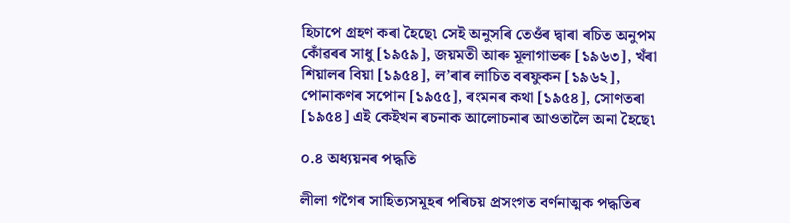হিচাপে গ্ৰহণ কৰা হৈছে৷ সেই অনুসৰি তেওঁৰ দ্বাৰা ৰচিত অনুপম কোঁৱৰৰ সাধু [১৯৫৯], জয়মতী আৰু মূলাগাভৰু [১৯৬৩], খঁৰা শিয়ালৰ বিয়া [১৯৫৪], ল’ৰাৰ লাচিত বৰফুকন [১৯৬২], পোনাকণৰ সপোন [১৯৫৫], ৰংমনৰ কথা [১৯৫৪], সোণতৰা [১৯৫৪] এই কেইখন ৰচনাক আলোচনাৰ আওতালৈ অনা হৈছে৷

০.৪ অধ্যয়নৰ পদ্ধতি

লীলা গগৈৰ সাহিত্যসমূহৰ পৰিচয় প্ৰসংগত বৰ্ণনাত্মক পদ্ধতিৰ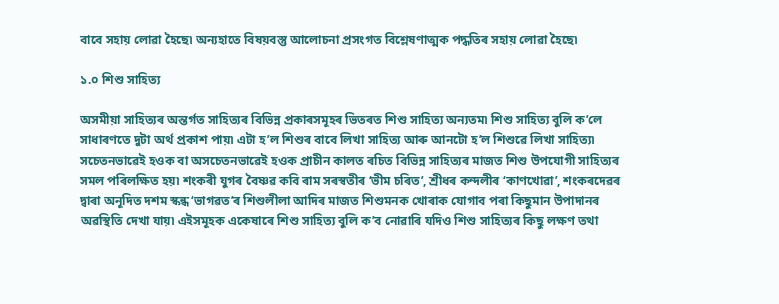বাবে সহায় লোৱা হৈছে৷ অন্যহাতে বিষয়বস্তু আলোচনা প্ৰসংগত বিশ্লেষণাত্মক পদ্ধতিৰ সহায় লোৱা হৈছে৷

১.০ শিশু সাহিত্য

অসমীয়া সাহিত্যৰ অন্তৰ্গত সাহিত্যৰ বিভিন্ন প্ৰকাৰসমূহৰ ভিতৰত শিশু সাহিত্য অন্যতম৷ শিশু সাহিত্য বুলি ক’লে সাধাৰণতে দুটা অৰ্থ প্ৰকাশ পায়৷ এটা হ’ল শিশুৰ বাবে লিখা সাহিত্য আৰু আনটো হ’ল শিশুৱে লিখা সাহিত্য৷ সচেতনভাৱেই হওক বা অসচেতনভাৱেই হওক প্ৰাচীন কালত ৰচিত বিভিন্ন সাহিত্যৰ মাজত শিশু উপযোগী সাহিত্যৰ সমল পৰিলক্ষিত হয়৷ শংকৰী যুগৰ বৈষ্ণৱ কবি ৰাম সৰস্বতীৰ ‘ভীম চৰিত’, শ্ৰীধৰ কন্দলীৰ ‘কাণখোৱা’, শংকৰদেৱৰ দ্বাৰা অনূদিত দশম স্কন্ধ ‘ভাগৱত’ৰ শিশুলীলা আদিৰ মাজত শিশুমনক খোৰাক যোগাব পৰা কিছুমান উপাদানৰ অৱস্থিতি দেখা যায়৷ এইসমূহক একেষাৰে শিশু সাহিত্য বুলি ক’ব নোৱাৰি যদিও শিশু সাহিত্যৰ কিছু লক্ষণ তথা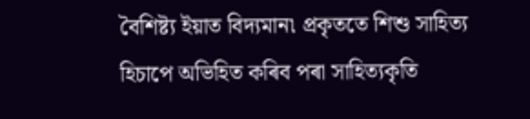বৈশিষ্ট্য ইয়াত বিদ্যমান৷ প্ৰকৃততে শিশু সাহিত্য হিচাপে অভিহিত কৰিব পৰা সাহিত্যকৃতি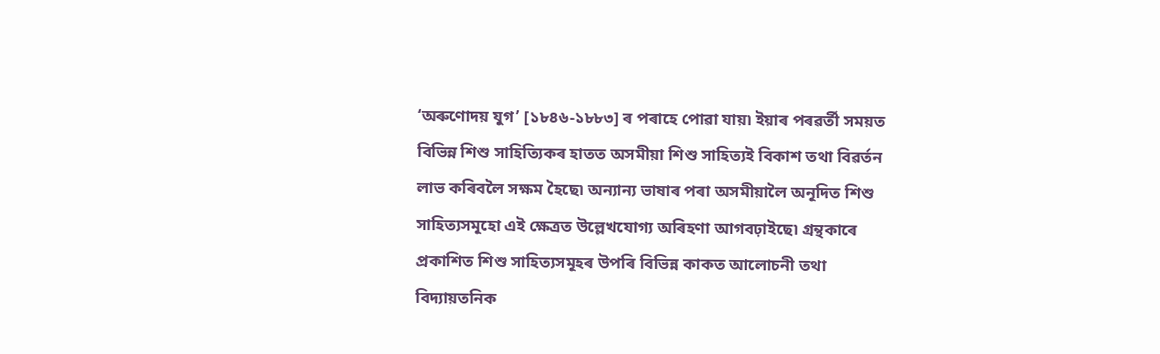‘অৰুণোদয় যুগ’ [১৮৪৬-১৮৮৩] ৰ পৰাহে পোৱা যায়৷ ইয়াৰ পৰৱৰ্তী সময়ত বিভিন্ন শিশু সাহিত্যিকৰ হাতত অসমীয়া শিশু সাহিত্যই বিকাশ তথা বিৱৰ্তন লাভ কৰিবলৈ সক্ষম হৈছে৷ অন্যান্য ভাষাৰ পৰা অসমীয়ালৈ অনূদিত শিশু সাহিত্যসমূহো এই ক্ষেত্ৰত উল্লেখযোগ্য অৰিহণা আগবঢ়াইছে৷ গ্ৰন্থকাৰে প্ৰকাশিত শিশু সাহিত্যসমূহৰ উপৰি বিভিন্ন কাকত আলোচনী তথা বিদ্যায়তনিক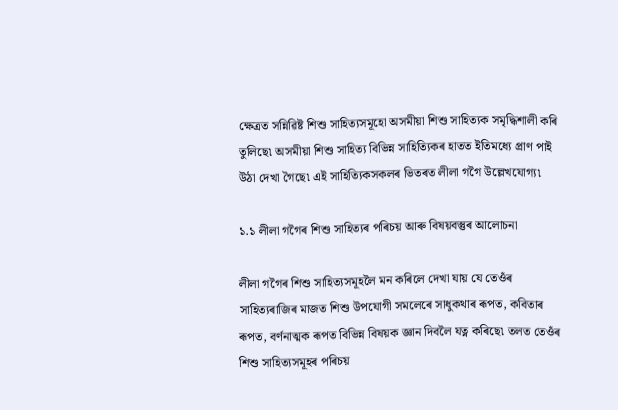ক্ষেত্ৰত সন্নিৱিষ্ট শিশু সাহিত্যসমূহো অসমীয়া শিশু সাহিত্যক সমৃদ্ধিশালী কৰি তুলিছে৷ অসমীয়া শিশু সাহিত্য বিভিন্ন সাহিত্যিকৰ হাতত ইতিমধ্যে প্ৰাণ পাই উঠা দেখা গৈছে৷ এই সাহিত্যিকসকলৰ ভিতৰত লীলা গগৈ উল্লেখযোগ্য৷

১.১ লীলা গগৈৰ শিশু সাহিত্যৰ পৰিচয় আৰু বিষয়বস্তুৰ আলোচনা

লীলা গগৈৰ শিশু সাহিত্যসমূহলৈ মন কৰিলে দেখা যায় যে তেওঁৰ সাহিত্যৰাজিৰ মাজত শিশু উপযোগী সমলেৰে সাধুকথাৰ ৰূপত, কবিতাৰ ৰূপত, বৰ্ণনাত্মক ৰূপত বিভিন্ন বিষয়ক জ্ঞান দিবলৈ যত্ন কৰিছে৷ তলত তেওঁৰ শিশু সাহিত্যসমূহৰ পৰিচয়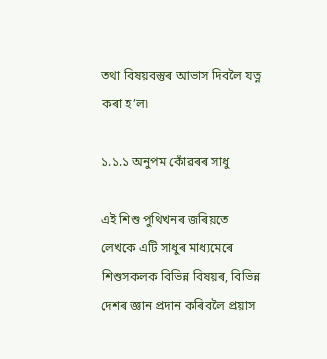তথা বিষয়বস্তুৰ আভাস দিবলৈ যত্ন কৰা হ’ল৷

১.১.১ অনুপম কোঁৱৰৰ সাধু

এই শিশু পুথিখনৰ জৰিয়তে লেখকে এটি সাধুৰ মাধ্যমেৰে শিশুসকলক বিভিন্ন বিষয়ৰ, বিভিন্ন দেশৰ জ্ঞান প্ৰদান কৰিবলৈ প্ৰয়াস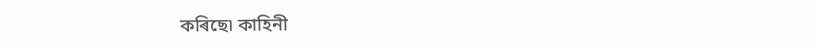কৰিছে৷ কাহিনী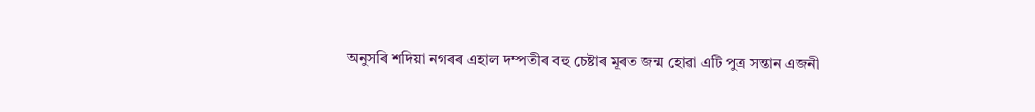অনুসৰি শদিয়া নগৰৰ এহাল দম্পতীৰ বহু চেষ্টাৰ মূৰত জন্ম হোৱা এটি পুত্ৰ সন্তান এজনী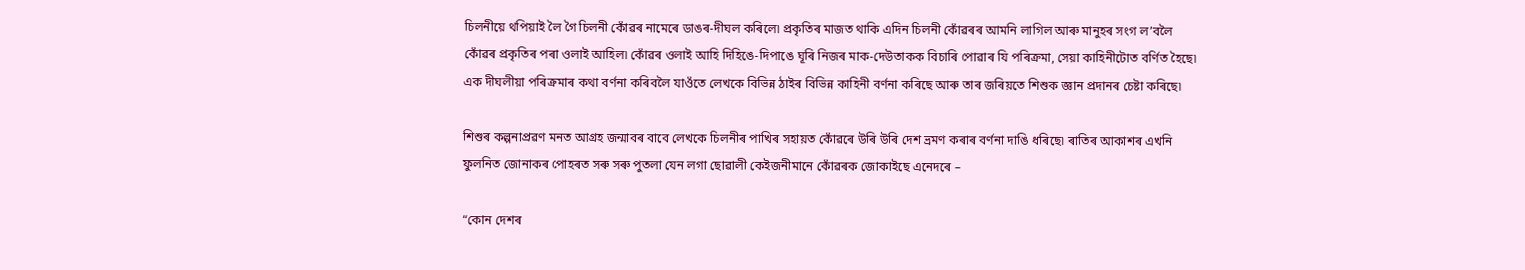চিলনীয়ে থপিয়াই লৈ গৈ চিলনী কোঁৱৰ নামেৰে ডাঙৰ-দীঘল কৰিলে৷ প্ৰকৃতিৰ মাজত থাকি এদিন চিলনী কোঁৱৰৰ আমনি লাগিল আৰু মানুহৰ সংগ ল’বলৈ কোঁৱৰ প্ৰকৃতিৰ পৰা ওলাই আহিল৷ কোঁৱৰ ওলাই আহি দিহিঙে-দিপাঙে ঘূৰি নিজৰ মাক-দেউতাকক বিচাৰি পোৱাৰ যি পৰিক্ৰমা, সেয়া কাহিনীটোত বৰ্ণিত হৈছে৷ এক দীঘলীয়া পৰিক্ৰমাৰ কথা বৰ্ণনা কৰিবলৈ যাওঁতে লেখকে বিভিন্ন ঠাইৰ বিভিন্ন কাহিনী বৰ্ণনা কৰিছে আৰু তাৰ জৰিয়তে শিশুক জ্ঞান প্ৰদানৰ চেষ্টা কৰিছে৷

শিশুৰ কল্পনাপ্ৰৱণ মনত আগ্ৰহ জন্মাবৰ বাবে লেখকে চিলনীৰ পাখিৰ সহায়ত কোঁৱৰে উৰি উৰি দেশ ভ্ৰমণ কৰাৰ বৰ্ণনা দাঙি ধৰিছে৷ ৰাতিৰ আকাশৰ এখনি ফুলনিত জোনাকৰ পোহৰত সৰু সৰু পুতলা যেন লগা ছোৱালী কেইজনীমানে কোঁৱৰক জোকাইছে এনেদৰে –

“কোন দেশৰ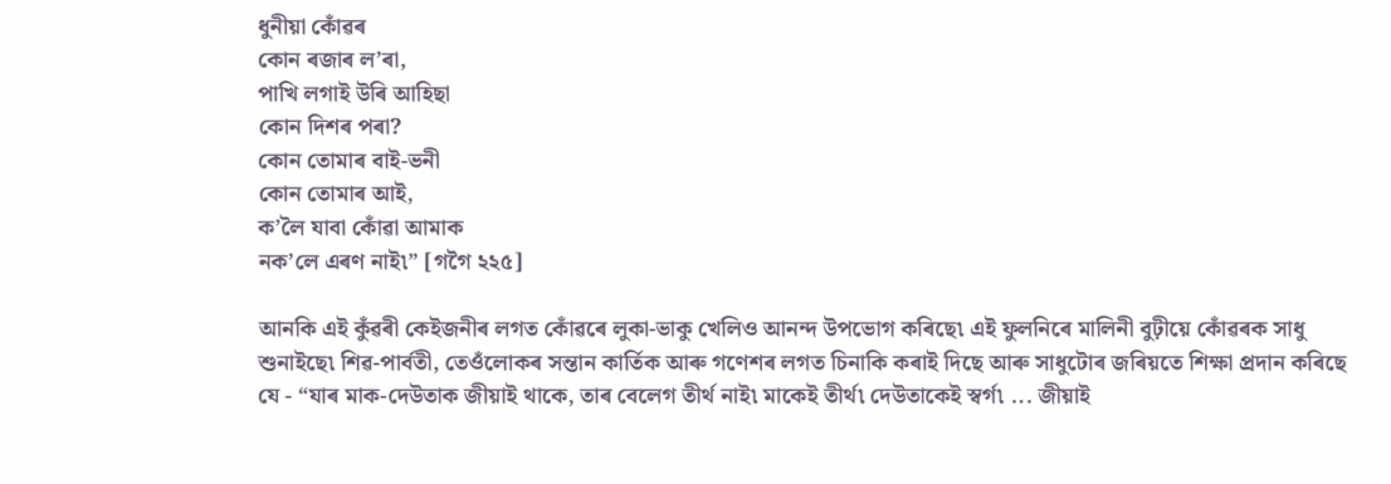ধুনীয়া কোঁৱৰ
কোন ৰজাৰ ল’ৰা,
পাখি লগাই উৰি আহিছা
কোন দিশৰ পৰা?
কোন তোমাৰ বাই-ভনী
কোন তোমাৰ আই,
ক’লৈ যাবা কোঁৱা আমাক
নক’লে এৰণ নাই৷” [গগৈ ২২৫]

আনকি এই কুঁৱৰী কেইজনীৰ লগত কোঁৱৰে লুকা-ভাকু খেলিও আনন্দ উপভোগ কৰিছে৷ এই ফুলনিৰে মালিনী বুঢ়ীয়ে কোঁৱৰক সাধু শুনাইছে৷ শিৱ-পাৰ্বতী, তেওঁলোকৰ সন্তান কাৰ্তিক আৰু গণেশৰ লগত চিনাকি কৰাই দিছে আৰু সাধুটোৰ জৰিয়তে শিক্ষা প্ৰদান কৰিছে যে - “যাৰ মাক-দেউতাক জীয়াই থাকে, তাৰ বেলেগ তীৰ্থ নাই৷ মাকেই তীৰ্থ৷ দেউতাকেই স্বৰ্গ৷ ... জীয়াই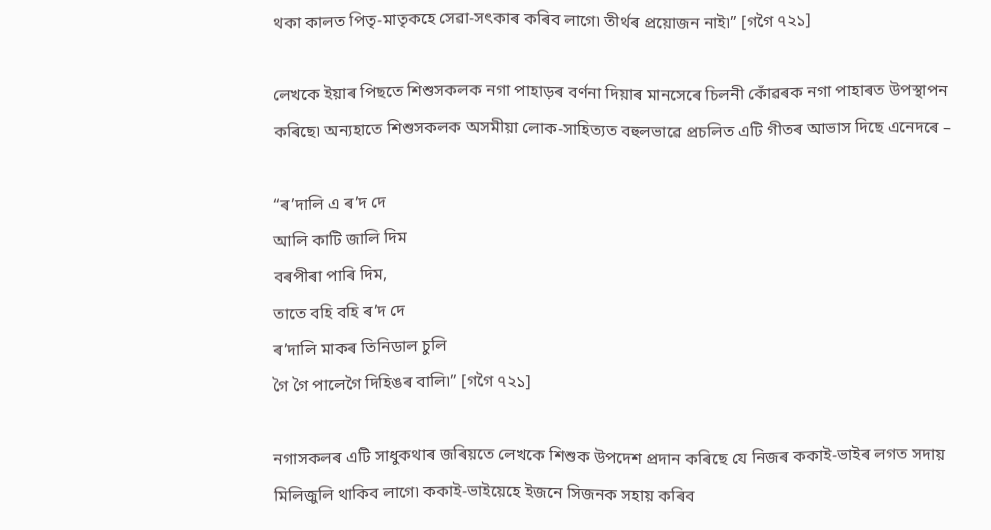থকা কালত পিতৃ-মাতৃকহে সেৱা-সৎকাৰ কৰিব লাগে৷ তীৰ্থৰ প্ৰয়োজন নাই৷” [গগৈ ৭২১]

লেখকে ইয়াৰ পিছতে শিশুসকলক নগা পাহাড়ৰ বৰ্ণনা দিয়াৰ মানসেৰে চিলনী কোঁৱৰক নগা পাহাৰত উপস্থাপন কৰিছে৷ অন্যহাতে শিশুসকলক অসমীয়া লোক-সাহিত্যত বহুলভাৱে প্ৰচলিত এটি গীতৰ আভাস দিছে এনেদৰে –

“ৰ’দালি এ ৰ’দ দে
আলি কাটি জালি দিম
বৰপীৰা পাৰি দিম,
তাতে বহি বহি ৰ’দ দে
ৰ’দালি মাকৰ তিনিডাল চুলি
গৈ গৈ পালেগৈ দিহিঙৰ বালি৷” [গগৈ ৭২১]

নগাসকলৰ এটি সাধুকথাৰ জৰিয়তে লেখকে শিশুক উপদেশ প্ৰদান কৰিছে যে নিজৰ ককাই-ভাইৰ লগত সদায় মিলিজুলি থাকিব লাগে৷ ককাই-ভাইয়েহে ইজনে সিজনক সহায় কৰিব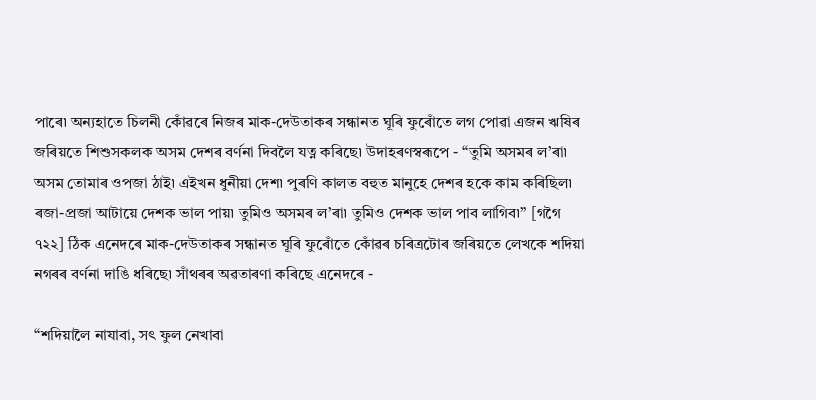পাৰে৷ অন্যহাতে চিলনী কোঁৱৰে নিজৰ মাক-দেউতাকৰ সন্ধানত ঘূৰি ফুৰোঁতে লগ পোৱা এজন ঋষিৰ জৰিয়তে শিশুসকলক অসম দেশৰ বৰ্ণনা দিবলৈ যত্ন কৰিছে৷ উদাহৰণস্বৰূপে - “তুমি অসমৰ ল’ৰা৷ অসম তোমাৰ ওপজা ঠাই৷ এইখন ধুনীয়া দেশ৷ পুৰণি কালত বহুত মানুহে দেশৰ হকে কাম কৰিছিল৷ ৰজা-প্ৰজা আটায়ে দেশক ভাল পায়৷ তুমিও অসমৰ ল’ৰা৷ তুমিও দেশক ভাল পাব লাগিব৷” [গগৈ ৭২২] ঠিক এনেদৰে মাক-দেউতাকৰ সন্ধানত ঘূৰি ফুৰোঁতে কোঁৱৰ চৰিত্ৰটোৰ জৰিয়তে লেখকে শদিয়া নগৰৰ বৰ্ণনা দাঙি ধৰিছে৷ সাঁথৰৰ অৱতাৰণা কৰিছে এনেদৰে -

“শদিয়ালৈ নাযাবা, সৎ ফুল নেখাবা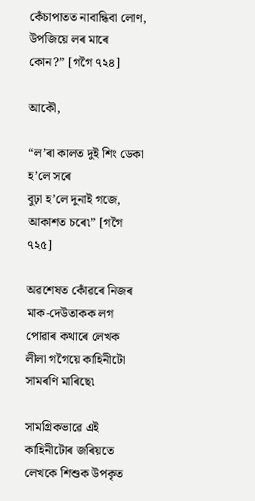কেঁচাপাতত নাবান্ধিবা লোণ,
উপজিয়ে লৰ মাৰে কোন?” [গগৈ ৭২৪]

আকৌ,

“ল’ৰা কালত দুই শিং ডেকা হ’লে সৰে
বুঢ়া হ’লে দুনাই গজে, আকাশত চৰে৷” [গগৈ ৭২৫]

অৱশেষত কোঁৱৰে নিজৰ মাক-দেউতাকক লগ পোৱাৰ কথাৰে লেখক লীলা গগৈয়ে কাহিনীটো সামৰণি মাৰিছে৷

সামগ্ৰিকভাৱে এই কাহিনীটোৰ জৰিয়তে লেখকে শিশুক উপকৃত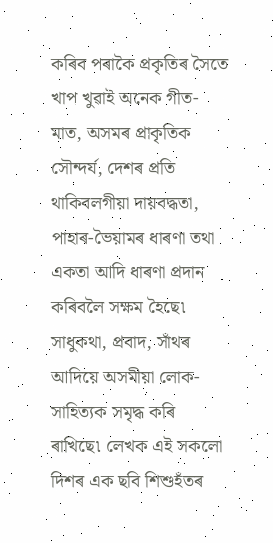কৰিব পৰাকৈ প্ৰকৃতিৰ সৈতে খাপ খুৱাই অনেক গীত-মাত, অসমৰ প্ৰাকৃতিক সৌন্দৰ্য, দেশৰ প্ৰতি থাকিবলগীয়া দায়বদ্ধতা, পাহাৰ-ভৈয়ামৰ ধাৰণা তথা একতা আদি ধাৰণা প্ৰদান কৰিবলৈ সক্ষম হৈছে৷ সাধুকথা, প্ৰবাদ, সাঁথৰ আদিয়ে অসমীয়া লোক-সাহিত্যক সমৃদ্ধ কৰি ৰাখিছে৷ লেখক এই সকলো দিশৰ এক ছবি শিশুহঁতৰ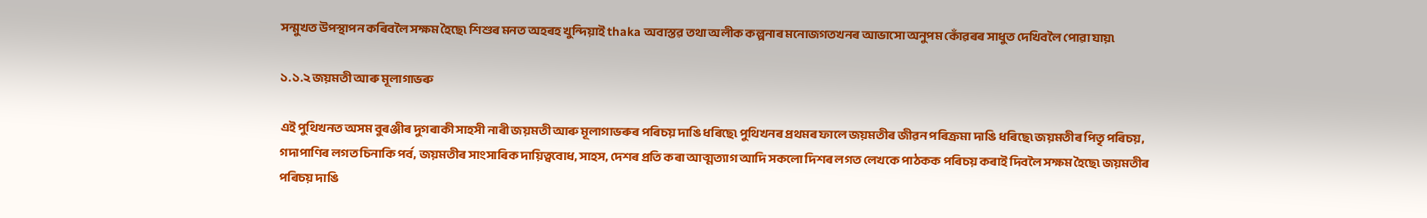সন্মুখত উপস্থাপন কৰিবলৈ সক্ষম হৈছে৷ শিশুৰ মনত অহৰহ খুন্দিয়াই thaka অবাস্তৱ তথা অলীক কল্পনাৰ মনোজগতখনৰ আভাসো অনুপম কোঁৱৰৰ সাধুত দেখিবলৈ পোৱা যায়৷

১.১.২ জয়মতী আৰু মূলাগাভৰু

এই পুথিখনত অসম বুৰঞ্জীৰ দুগৰাকী সাহসী নাৰী জয়মতী আৰু মূলাগাভৰুৰ পৰিচয় দাঙি ধৰিছে৷ পুথিখনৰ প্ৰথমৰ ফালে জয়মতীৰ জীৱন পৰিক্ৰমা দাঙি ধৰিছে৷ জয়মতীৰ পিতৃ পৰিচয়, গদাপাণিৰ লগত চিনাকি পৰ্ব, জয়মতীৰ সাংসাৰিক দায়িত্ববোধ, সাহস, দেশৰ প্ৰতি কৰা আত্মত্যাগ আদি সকলো দিশৰ লগত লেখকে পাঠকক পৰিচয় কৰাই দিবলৈ সক্ষম হৈছে৷ জয়মতীৰ পৰিচয় দাঙি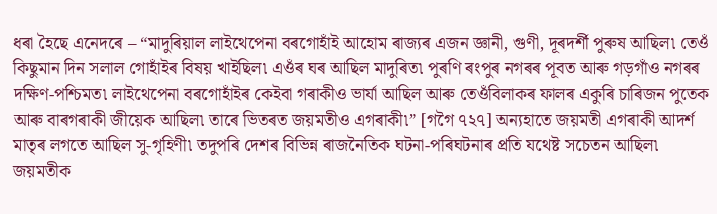ধৰা হৈছে এনেদৰে – “মাদুৰিয়াল লাইথেপেনা বৰগোহাঁই আহোম ৰাজ্যৰ এজন জ্ঞানী, গুণী, দূৰদৰ্শী পুৰুষ আছিল৷ তেওঁ কিছুমান দিন সলাল গোহাঁইৰ বিষয় খাইছিল৷ এওঁৰ ঘৰ আছিল মাদুৰিত৷ পুৰণি ৰংপুৰ নগৰৰ পূবত আৰু গড়গাঁও নগৰৰ দক্ষিণ-পশ্চিমত৷ লাইথেপেনা বৰগোহাঁইৰ কেইবা গৰাকীও ভাৰ্যা আছিল আৰু তেওঁবিলাকৰ ফালৰ একুৰি চাৰিজন পুতেক আৰু বাৰগৰাকী জীয়েক আছিল৷ তাৰে ভিতৰত জয়মতীও এগৰাকী৷” [গগৈ ৭২৭] অন্যহাতে জয়মতী এগৰাকী আদৰ্শ মাতৃৰ লগতে আছিল সু-গৃহিণী৷ তদুপৰি দেশৰ বিভিন্ন ৰাজনৈতিক ঘটনা-পৰিঘটনাৰ প্ৰতি যথেষ্ট সচেতন আছিল৷ জয়মতীক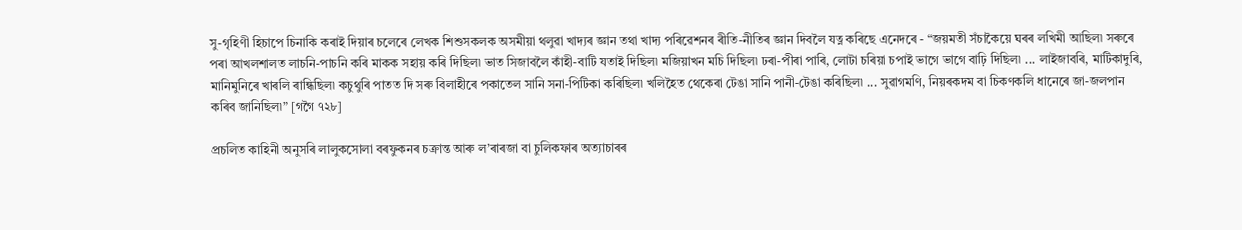সু-গৃহিণী হিচাপে চিনাকি কৰাই দিয়াৰ চলেৰে লেখক শিশুসকলক অসমীয়া থলুৱা খাদ্যৰ জ্ঞান তথা খাদ্য পৰিৱেশনৰ ৰীতি-নীতিৰ জ্ঞান দিবলৈ যত্ন কৰিছে এনেদৰে - “জয়মতী সঁচাকৈয়ে ঘৰৰ লখিমী আছিল৷ সৰুৰে পৰা আখলশালত লাচনি-পাচনি কৰি মাকক সহায় কৰি দিছিল৷ ভাত সিজাবলৈ কাঁহী-বাটি যতাই দিছিল৷ মজিয়াখন মচি দিছিল৷ ঢৰা-পীৰা পাৰি, লোটা চৰিয়া চপাই ভাগে ভাগে বাঢ়ি দিছিল৷ ... লাইজাবৰি, মাটিকাদুৰি, মানিমুনিৰে খাৰলি ৰান্ধিছিল৷ কচুথুৰি পাতত দি সৰু বিলাহীৰে পকাতেল সানি সনা-পিটিকা কৰিছিল৷ খলিহৈত থেকেৰা টেঙা সানি পানী-টেঙা কৰিছিল৷ ... সুৱাগমণি, নিয়ৰকদম বা চিকণকলি ধানেৰে জা-জলপান কৰিব জানিছিল৷” [গগৈ ৭২৮]

প্ৰচলিত কাহিনী অনুসৰি লালুকসোলা বৰফুকনৰ চক্ৰান্ত আৰু ল’ৰাৰজা বা চুলিকফাৰ অত্যাচাৰৰ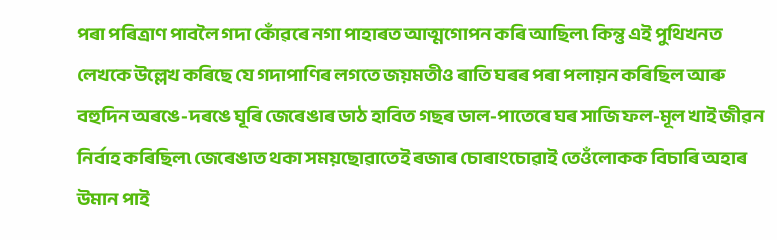পৰা পৰিত্ৰাণ পাবলৈ গদা কোঁৱৰে নগা পাহাৰত আত্মগোপন কৰি আছিল৷ কিন্তু এই পুথিখনত লেখকে উল্লেখ কৰিছে যে গদাপাণিৰ লগতে জয়মতীও ৰাতি ঘৰৰ পৰা পলায়ন কৰিছিল আৰু বহুদিন অৰঙে-দৰঙে ঘূৰি জেৰেঙাৰ ডাঠ হাবিত গছৰ ডাল-পাতেৰে ঘৰ সাজি ফল-মূল খাই জীৱন নিৰ্বাহ কৰিছিল৷ জেৰেঙাত থকা সময়ছোৱাতেই ৰজাৰ চোৰাংচোৱাই তেওঁলোকক বিচাৰি অহাৰ উমান পাই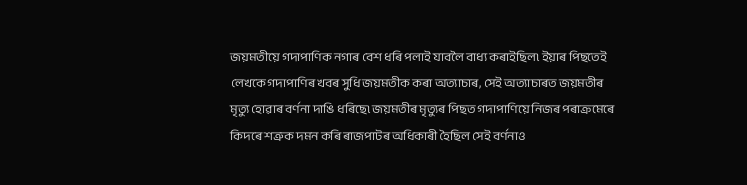জয়মতীয়ে গদাপাণিক নগাৰ বেশ ধৰি পলাই যাবলৈ বাধ্য কৰাইছিল৷ ইয়াৰ পিছতেই লেখকে গদাপাণিৰ খবৰ সুধি জয়মতীক কৰা অত্যাচাৰ, সেই অত্যাচাৰত জয়মতীৰ মৃত্যু হোৱাৰ বৰ্ণনা দাঙি ধৰিছে৷ জয়মতীৰ মৃত্যুৰ পিছত গদাপাণিয়ে নিজৰ পৰাক্ৰমেৰে কিদৰে শত্ৰুক দমন কৰি ৰাজপাটৰ অধিকাৰী হৈছিল সেই বৰ্ণনাও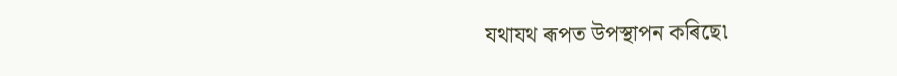যথাযথ ৰূপত উপস্থাপন কৰিছে৷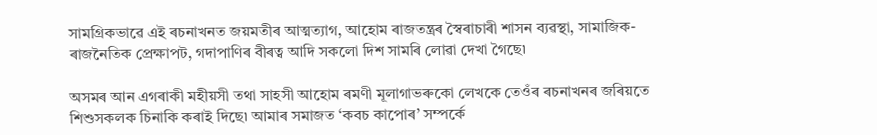সামগ্ৰিকভাৱে এই ৰচনাখনত জয়মতীৰ আত্মত্যাগ, আহোম ৰাজতন্ত্ৰৰ স্বৈৰাচাৰী শাসন ব্যৱস্থা, সামাজিক-ৰাজনৈতিক প্ৰেক্ষাপট, গদাপাণিৰ বীৰত্ব আদি সকলো দিশ সামৰি লোৱা দেখা গৈছে৷

অসমৰ আন এগৰাকী মহীয়সী তথা সাহসী আহোম ৰমণী মূলাগাভৰুকো লেখকে তেওঁৰ ৰচনাখনৰ জৰিয়তে শিশুসকলক চিনাকি কৰাই দিছে৷ আমাৰ সমাজত ‘কবচ কাপোৰ’ সম্পৰ্কে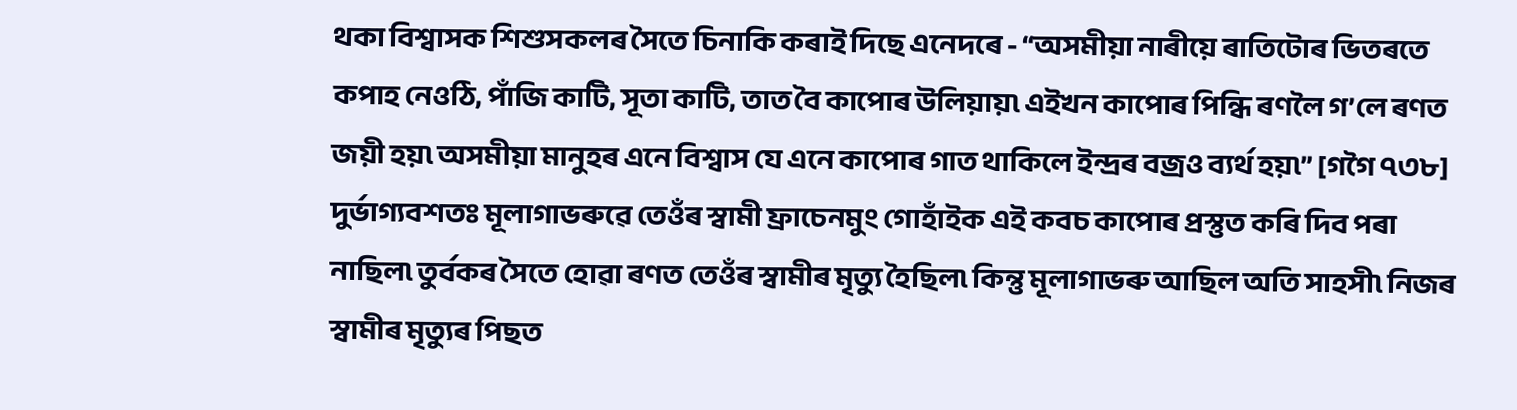থকা বিশ্বাসক শিশুসকলৰ সৈতে চিনাকি কৰাই দিছে এনেদৰে - “অসমীয়া নাৰীয়ে ৰাতিটোৰ ভিতৰতে কপাহ নেওঠি, পাঁজি কাটি, সূতা কাটি, তাত বৈ কাপোৰ উলিয়ায়৷ এইখন কাপোৰ পিন্ধি ৰণলৈ গ’লে ৰণত জয়ী হয়৷ অসমীয়া মানুহৰ এনে বিশ্বাস যে এনে কাপোৰ গাত থাকিলে ইন্দ্ৰৰ বজ্ৰও ব্যৰ্থ হয়৷” [গগৈ ৭৩৮] দুৰ্ভাগ্যবশতঃ মূলাগাভৰুৱে তেওঁৰ স্বামী ফ্ৰাচেনমুং গোহাঁইক এই কবচ কাপোৰ প্ৰস্তুত কৰি দিব পৰা নাছিল৷ তুৰ্বকৰ সৈতে হোৱা ৰণত তেওঁৰ স্বামীৰ মৃত্যু হৈছিল৷ কিন্তু মূলাগাভৰু আছিল অতি সাহসী৷ নিজৰ স্বামীৰ মৃত্যুৰ পিছত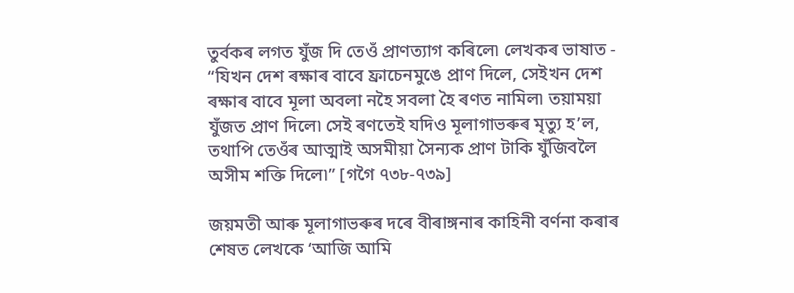তুৰ্বকৰ লগত যুঁজ দি তেওঁ প্ৰাণত্যাগ কৰিলে৷ লেখকৰ ভাষাত - “যিখন দেশ ৰক্ষাৰ বাবে ফ্ৰাচেনমুঙে প্ৰাণ দিলে, সেইখন দেশ ৰক্ষাৰ বাবে মূলা অবলা নহৈ সবলা হৈ ৰণত নামিল৷ তয়াময়া যুঁজত প্ৰাণ দিলে৷ সেই ৰণতেই যদিও মূলাগাভৰুৰ মৃত্যু হ’ল, তথাপি তেওঁৰ আত্মাই অসমীয়া সৈন্যক প্ৰাণ টাকি যুঁজিবলৈ অসীম শক্তি দিলে৷” [গগৈ ৭৩৮-৭৩৯]

জয়মতী আৰু মূলাগাভৰুৰ দৰে বীৰাঙ্গনাৰ কাহিনী বৰ্ণনা কৰাৰ শেষত লেখকে ‘আজি আমি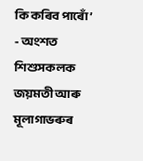কি কৰিব পাৰোঁ’ - অংশত শিশুসকলক জয়মতী আৰু মূলাগাভৰুৰ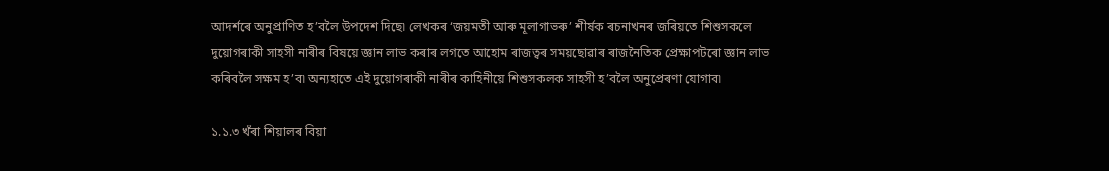আদৰ্শৰে অনুপ্ৰাণিত হ’বলৈ উপদেশ দিছে৷ লেখকৰ ‘জয়মতী আৰু মূলাগাভৰু’ শীৰ্ষক ৰচনাখনৰ জৰিয়তে শিশুসকলে দুয়োগৰাকী সাহসী নাৰীৰ বিষয়ে জ্ঞান লাভ কৰাৰ লগতে আহোম ৰাজত্বৰ সময়ছোৱাৰ ৰাজনৈতিক প্ৰেক্ষাপটৰো জ্ঞান লাভ কৰিবলৈ সক্ষম হ’ব৷ অন্যহাতে এই দুয়োগৰাকী নাৰীৰ কাহিনীয়ে শিশুসকলক সাহসী হ’বলৈ অনুপ্ৰেৰণা যোগাব৷

১.১.৩ খঁৰা শিয়ালৰ বিয়া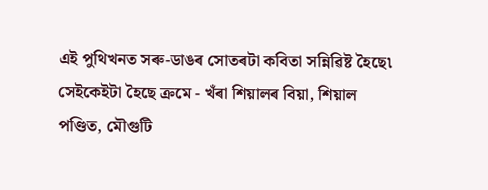এই পুথিখনত সৰু-ডাঙৰ সোতৰটা কবিতা সন্নিৱিষ্ট হৈছে৷ সেইকেইটা হৈছে ক্ৰমে - খঁৰা শিয়ালৰ বিয়া, শিয়াল পণ্ডিত, মৌগুটি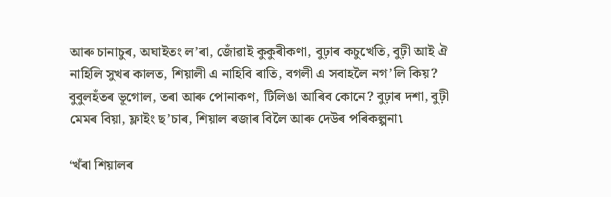আৰু চানাচুৰ, অঘাইতং ল’ৰা, জোঁৱাই কুকুৰীকণা, বুঢ়াৰ কচুখেতি, বুঢ়ী আই ঐ নাহিলি সুখৰ কালত, শিয়ালী এ নাহিবি ৰাতি, বগলী এ সবাহলৈ নগ’লি কিয়? বুবুলহঁতৰ ভূগোল, তৰা আৰু পোনাকণ, টিলিঙা আৰিব কোনে? বুঢ়াৰ দশা, বুঢ়ী মেমৰ বিয়া, ফ্লাইং ছ’চাৰ, শিয়াল ৰজাৰ বিলৈ আৰু দেউৰ পৰিকল্পনা৷

‘খঁৰা শিয়ালৰ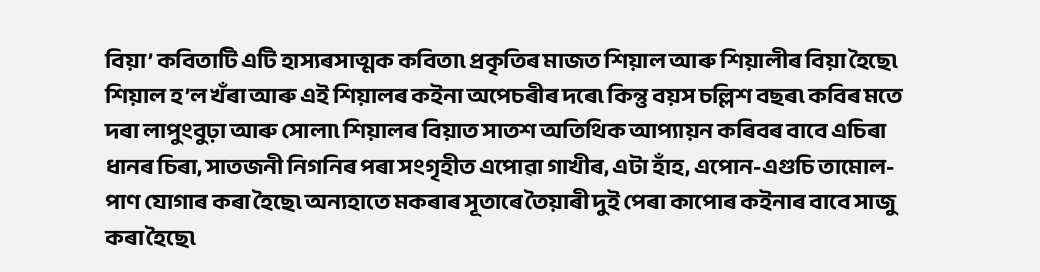বিয়া’ কবিতাটি এটি হাস্যৰসাত্মক কবিতা৷ প্ৰকৃতিৰ মাজত শিয়াল আৰু শিয়ালীৰ বিয়া হৈছে৷ শিয়াল হ’ল খঁৰা আৰু এই শিয়ালৰ কইনা অপেচৰীৰ দৰে৷ কিন্তু বয়স চল্লিশ বছৰ৷ কবিৰ মতে দৰা লাপুংবুঢ়া আৰু সোলা৷ শিয়ালৰ বিয়াত সাতশ অতিথিক আপ্যায়ন কৰিবৰ বাবে এচিৰা ধানৰ চিৰা, সাতজনী নিগনিৰ পৰা সংগৃহীত এপোৱা গাখীৰ, এটা হাঁহ, এপোন-এগুচি তামোল-পাণ যোগাৰ কৰা হৈছে৷ অন্যহাতে মকৰাৰ সূতাৰে তৈয়াৰী দুই পেৰা কাপোৰ কইনাৰ বাবে সাজু কৰা হৈছে৷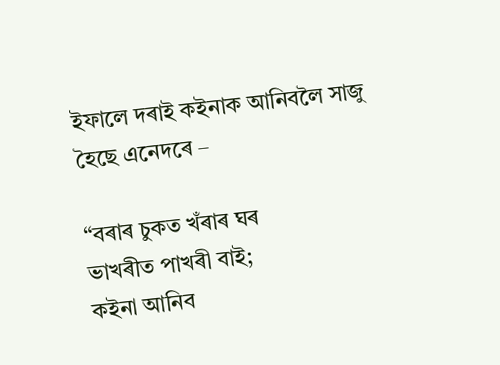ইফালে দৰাই কইনাক আনিবলৈ সাজু হৈছে এনেদৰে –

“বৰাৰ চুকত খঁৰাৰ ঘৰ
ভাখৰীত পাখৰী বাই;
কইনা আনিব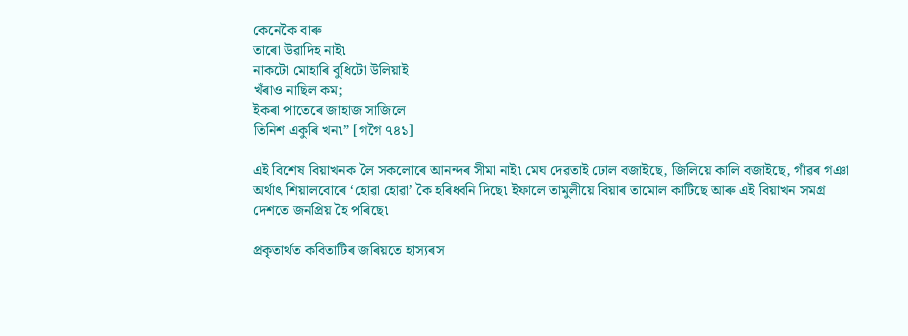কেনেকৈ বাৰু
তাৰো উৱাদিহ নাই৷
নাকটো মোহাৰি বুধিটো উলিয়াই
খঁৰাও নাছিল কম;
ইকৰা পাতেৰে জাহাজ সাজিলে
তিনিশ একুৰি খন৷” [গগৈ ৭৪১]

এই বিশেষ বিয়াখনক লৈ সকলোৰে আনন্দৰ সীমা নাই৷ মেঘ দেৱতাই ঢোল বজাইছে, জিলিয়ে কালি বজাইছে, গাঁৱৰ গঞা অৰ্থাৎ শিয়ালবোৰে ‘হোৱা হোৱা’ কৈ হৰিধ্বনি দিছে৷ ইফালে তামুলীয়ে বিয়াৰ তামোল কাটিছে আৰু এই বিয়াখন সমগ্ৰ দেশতে জনপ্ৰিয় হৈ পৰিছে৷

প্ৰকৃতাৰ্থত কবিতাটিৰ জৰিয়তে হাস্যৰস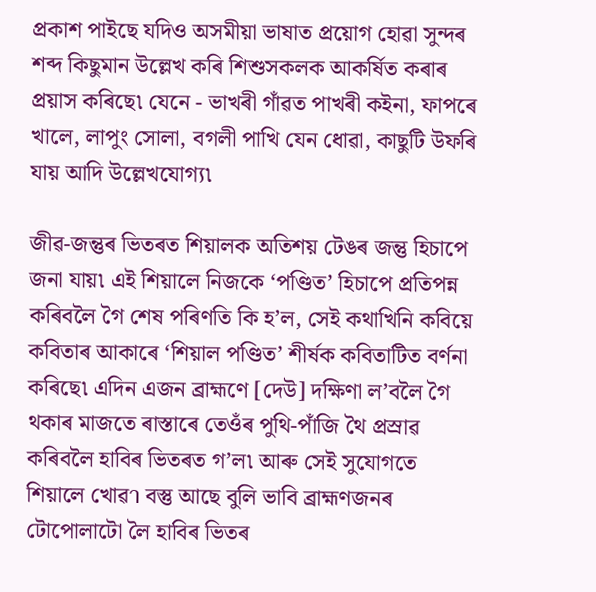প্ৰকাশ পাইছে যদিও অসমীয়া ভাষাত প্ৰয়োগ হোৱা সুন্দৰ শব্দ কিছুমান উল্লেখ কৰি শিশুসকলক আকৰ্ষিত কৰাৰ প্ৰয়াস কৰিছে৷ যেনে - ভাখৰী গাঁৱত পাখৰী কইনা, ফাপৰে খালে, লাপুং সোলা, বগলী পাখি যেন ধোৱা, কাছুটি উফৰি যায় আদি উল্লেখযোগ্য৷

জীৱ-জন্তুৰ ভিতৰত শিয়ালক অতিশয় টেঙৰ জন্তু হিচাপে জনা যায়৷ এই শিয়ালে নিজকে ‘পণ্ডিত’ হিচাপে প্ৰতিপন্ন কৰিবলৈ গৈ শেষ পৰিণতি কি হ’ল, সেই কথাখিনি কবিয়ে কবিতাৰ আকাৰে ‘শিয়াল পণ্ডিত’ শীৰ্ষক কবিতাটিত বৰ্ণনা কৰিছে৷ এদিন এজন ব্ৰাহ্মণে [দেউ] দক্ষিণা ল’বলৈ গৈ থকাৰ মাজতে ৰাস্তাৰে তেওঁৰ পুথি-পাঁজি থৈ প্ৰস্ৰাৱ কৰিবলৈ হাবিৰ ভিতৰত গ’ল৷ আৰু সেই সুযোগতে শিয়ালে খোৱา বস্তু আছে বুলি ভাবি ব্ৰাহ্মণজনৰ টোপোলাটো লৈ হাবিৰ ভিতৰ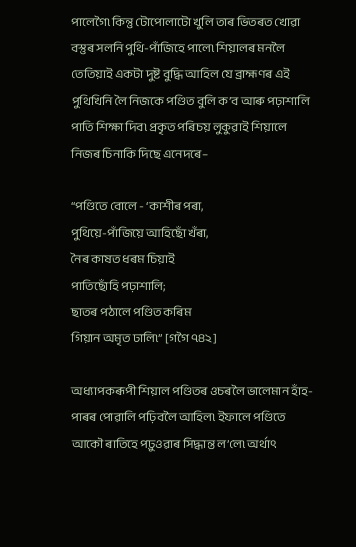পালেগৈ৷ কিন্তু টোপোলাটো খুলি তাৰ ভিতৰত খোৱা বস্তুৰ সলনি পুথি-পাঁজিহে পালে৷ শিয়ালৰ মনলৈ তেতিয়াই একটা দুষ্ট বুদ্ধি আহিল যে ব্ৰাহ্মণৰ এই পুথিখিনি লৈ নিজকে পণ্ডিত বুলি ক’ব আৰু পঢ়াশালি পাতি শিক্ষা দিব৷ প্ৰকৃত পৰিচয় লুকুৱাই শিয়ালে নিজৰ চিনাকি দিছে এনেদৰে–

“পণ্ডিতে বোলে - ‘কাশীৰ পৰা,
পুথিয়ে-পাঁজিয়ে আহিছোঁ খঁৰা,
নৈৰ কাষত ধৰম চিয়াই
পাতিছোঁহি পঢ়াশালি;
ছাতৰ পঠালে পণ্ডিত কৰিম
গিয়ান অমৃত ঢালি৷” [গগৈ ৭৪২]

অধ্যাপকৰূপী শিয়াল পণ্ডিতৰ ওচৰলৈ ভালেমান হাঁহ-পাৰৰ পোৱালি পঢ়িবলৈ আহিল৷ ইফালে পণ্ডিতে আকৌ ৰাতিহে পঢ়ুওৱাৰ সিদ্ধান্ত ল’লে৷ অৰ্থাৎ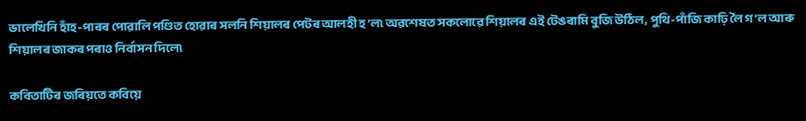ভালেখিনি হাঁহ-পাৰৰ পোৱালি পণ্ডিত হোৱাৰ সলনি শিয়ালৰ পেটৰ আলহী হ’ল৷ অৱশেষত সকলোৱে শিয়ালৰ এই টেঙৰামি বুজি উঠিল, পুথি-পাঁজি কাঢ়ি লৈ গ’ল আৰু শিয়ালৰ জাকৰ পৰাও নিৰ্বাসন দিলে৷

কবিতাটিৰ জৰিয়তে কবিয়ে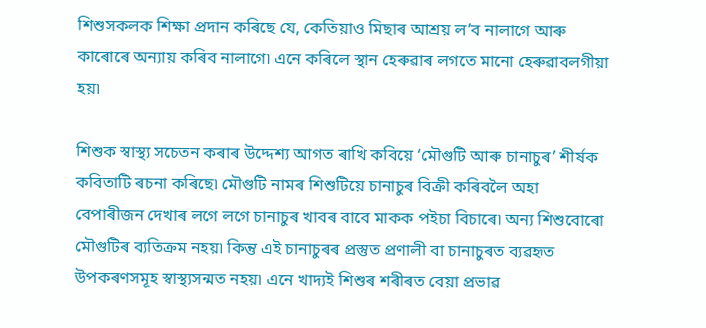শিশুসকলক শিক্ষা প্ৰদান কৰিছে যে, কেতিয়াও মিছাৰ আশ্ৰয় ল’ব নালাগে আৰু কাৰোৰে অন্যায় কৰিব নালাগে৷ এনে কৰিলে স্থান হেৰুৱাৰ লগতে মানো হেৰুৱাবলগীয়া হয়৷

শিশুক স্বাস্থ্য সচেতন কৰাৰ উদ্দেশ্য আগত ৰাখি কবিয়ে ‘মৌগুটি আৰু চানাচুৰ’ শীৰ্ষক কবিতাটি ৰচনা কৰিছে৷ মৌগুটি নামৰ শিশুটিয়ে চানাচুৰ বিক্ৰী কৰিবলৈ অহা বেপাৰীজন দেখাৰ লগে লগে চানাচুৰ খাবৰ বাবে মাকক পইচা বিচাৰে৷ অন্য শিশুবোৰো মৌগুটিৰ ব্যতিক্ৰম নহয়৷ কিন্তু এই চানাচুৰৰ প্ৰস্তুত প্ৰণালী বা চানাচুৰত ব্যৱহৃত উপকৰণসমূহ স্বাস্থ্যসন্মত নহয়৷ এনে খাদ্যই শিশুৰ শৰীৰত বেয়া প্ৰভাৱ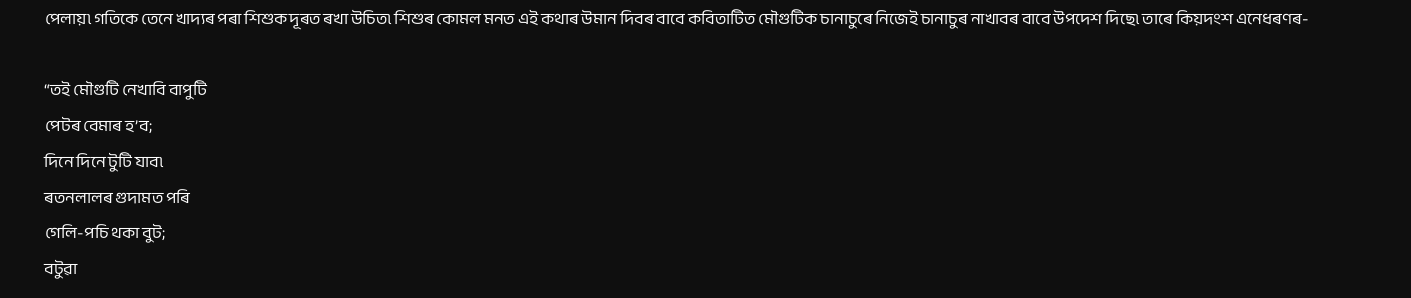পেলায়৷ গতিকে তেনে খাদ্যৰ পৰা শিশুক দূৰত ৰখা উচিত৷ শিশুৰ কোমল মনত এই কথাৰ উমান দিবৰ বাবে কবিতাটিত মৌগুটিক চানাচুৰে নিজেই চানাচুৰ নাখাবৰ বাবে উপদেশ দিছে৷ তাৰে কিয়দংশ এনেধৰণৰ-

“তই মৌগুটি নেখাবি বাপুটি
পেটৰ বেমাৰ হ’ব;
দিনে দিনে টুটি যাব৷
ৰতনলালৰ গুদামত পৰি
গেলি-পচি থকা বুট;
বটুৱা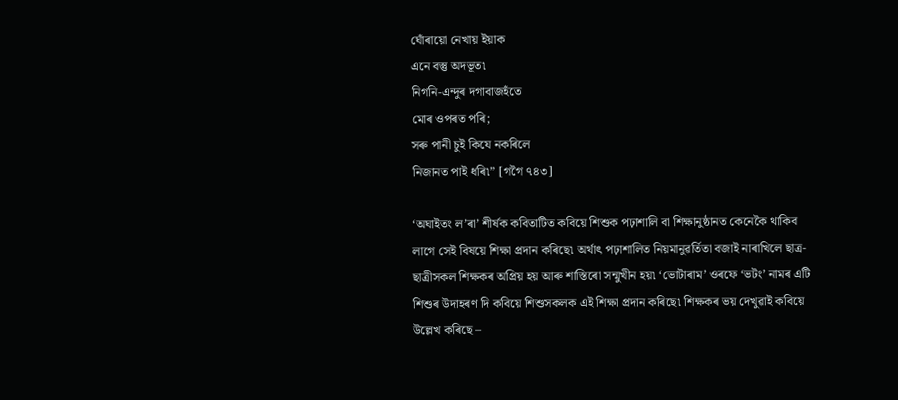ঘোঁৰায়ো নেখায় ইয়াক
এনে বস্তু অদভূত৷
নিগনি-এন্দুৰ দগাবাজহঁতে
মোৰ ওপৰত পৰি;
সৰু পানী চুই কিযে নকৰিলে
নিজানত পাই ধৰি৷” [গগৈ ৭৪৩]

‘অঘাইতং ল’ৰা’ শীৰ্ষক কবিতাটিত কবিয়ে শিশুক পঢ়াশালি বা শিক্ষানুষ্ঠানত কেনেকৈ থাকিব লাগে সেই বিষয়ে শিক্ষা প্ৰদান কৰিছে৷ অৰ্থাৎ পঢ়াশালিত নিয়মানুৱৰ্তিতা বজাই নাৰাখিলে ছাত্ৰ-ছাত্ৰীসকল শিক্ষকৰ অপ্ৰিয় হয় আৰু শাস্তিৰো সন্মুখীন হয়৷ ‘ভোটাৰাম’ ওৰফে ‘ভটং’ নামৰ এটি শিশুৰ উদাহৰণ দি কবিয়ে শিশুসকলক এই শিক্ষা প্ৰদান কৰিছে৷ শিক্ষকৰ ভয় দেখুৱাই কবিয়ে উল্লেখ কৰিছে –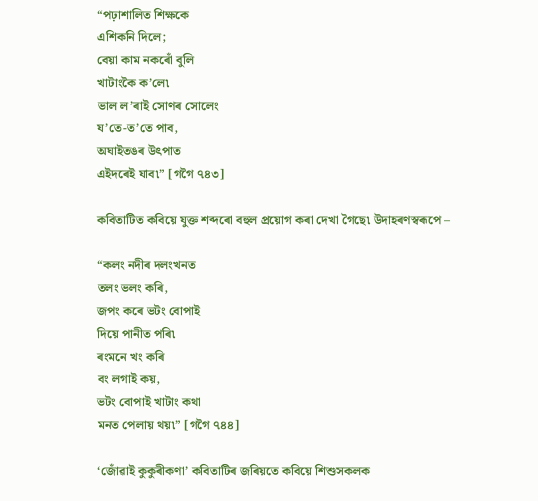“পঢ়াশালিত শিক্ষকে
এশিকনি দিলে;
বেয়া কাম নকৰোঁ বুলি
খাটাংকৈ ক’লে৷
ভাল ল’ৰাই সোণৰ সোলেং
য’তে-ত’তে পাব,
অঘাইতঙৰ উৎপাত
এইদৰেই যাব৷” [গগৈ ৭৪৩]

কবিতাটিত কবিয়ে যুক্ত শব্দৰো বহুল প্ৰয়োগ কৰা দেখা গৈছে৷ উদাহৰণস্বৰূপে –

“কলং নদীৰ দলংখনত
তলং ভলং কৰি,
জপং কৰে ভটং বোপাই
দিয়ে পানীত পৰি৷
ৰংমনে খং কৰি
বং লগাই কয়,
ভটং বোপাই খাটাং কথা
মনত পেলায় থয়৷” [গগৈ ৭৪৪]

‘জোঁৱাই কুকুৰীকণা’ কবিতাটিৰ জৰিয়তে কবিয়ে শিশুসকলক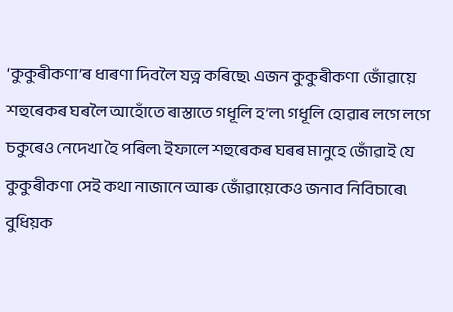‘কুকুৰীকণা’ৰ ধাৰণা দিবলৈ যত্ন কৰিছে৷ এজন কুকুৰীকণা জোঁৱায়ে শহুৰেকৰ ঘৰলৈ আহোঁতে ৰাস্তাতে গধূলি হ’ল৷ গধূলি হোৱাৰ লগে লগে চকুৰেও নেদেখা হৈ পৰিল৷ ইফালে শহুৰেকৰ ঘৰৰ মানুহে জোঁৱাই যে কুকুৰীকণা সেই কথা নাজানে আৰু জোঁৱায়েকেও জনাব নিবিচাৰে৷ বুধিয়ক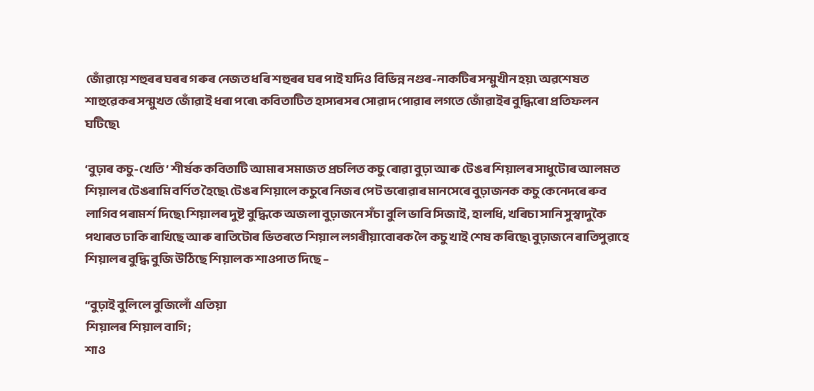জোঁৱায়ে শহুৰৰ ঘৰৰ গৰুৰ নেজত ধৰি শহুৰৰ ঘৰ পাই যদিও বিভিন্ন নগুৰ-নাকটিৰ সন্মুখীন হয়৷ অৱশেষত শাহুৱেকৰ সন্মুখত জোঁৱাই ধৰা পৰে৷ কবিতাটিত হাস্যৰসৰ সোৱাদ পোৱাৰ লগতে জোঁৱাইৰ বুদ্ধিৰো প্ৰতিফলন ঘটিছে৷

‘বুঢ়াৰ কচু-খেতি’ শীৰ্ষক কবিতাটি আমাৰ সমাজত প্ৰচলিত কচু ৰোৱা বুঢ়া আৰু টেঙৰ শিয়ালৰ সাধুটোৰ আলমত শিয়ালৰ টেঙৰামি বৰ্ণিত হৈছে৷ টেঙৰ শিয়ালে কচুৰে নিজৰ পেট ভৰোৱাৰ মানসেৰে বুঢ়াজনক কচু কেনেদৰে ৰুব লাগিব পৰামৰ্শ দিছে৷ শিয়ালৰ দুষ্ট বুদ্ধিকে অজলা বুঢ়াজনে সঁচা বুলি ভাবি সিজাই, হালধি, খৰিচা সানি সুস্বাদুকৈ পথাৰত ঢাকি ৰাখিছে আৰু ৰাতিটোৰ ভিতৰতে শিয়াল লগৰীয়াবোৰক লৈ কচু খাই শেষ কৰিছে৷ বুঢ়াজনে ৰাতিপুৱাহে শিয়ালৰ বুদ্ধি বুজি উঠিছে শিয়ালক শাওপাত দিছে –

“বুঢ়াই বুলিলে বুজিলোঁ এতিয়া
শিয়ালৰ শিয়াল বাগি;
শাও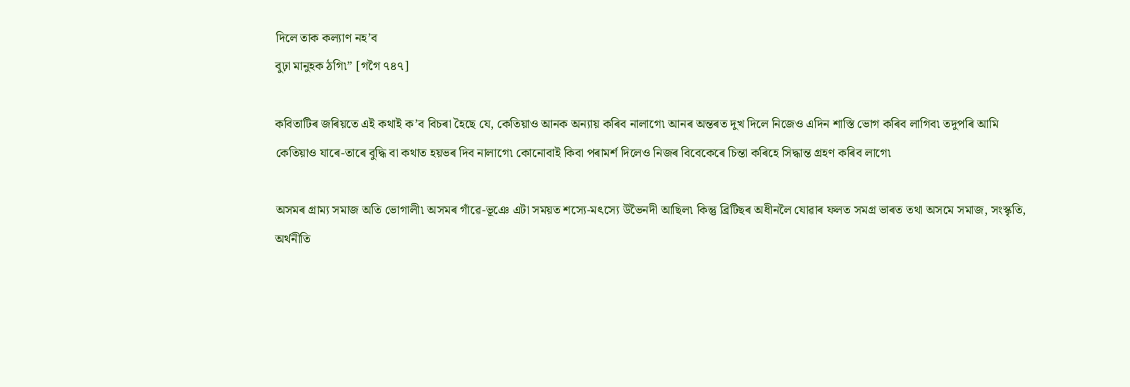দিলে তাক কল্যাণ নহ’ব
বুঢ়া মানুহক ঠগি৷” [গগৈ ৭৪৭]

কবিতাটিৰ জৰিয়তে এই কথাই ক’ব বিচৰা হৈছে যে, কেতিয়াও আনক অন্যায় কৰিব নালাগে৷ আনৰ অন্তৰত দুখ দিলে নিজেও এদিন শাস্তি ভোগ কৰিব লাগিব৷ তদুপৰি আমি কেতিয়াও যাৰে-তাৰে বুদ্ধি বা কথাত হয়ভৰ দিব নালাগে৷ কোনোবাই কিবা পৰামৰ্শ দিলেও নিজৰ বিবেকেৰে চিন্তা কৰিহে সিদ্ধান্ত গ্ৰহণ কৰিব লাগে৷

অসমৰ গ্ৰাম্য সমাজ অতি ভোগালী৷ অসমৰ গাঁৱে-ভূঞে এটা সময়ত শস্যে-মৎস্যে উভৈনদী আছিল৷ কিন্তু ব্ৰিটিছৰ অধীনলৈ যোৱাৰ ফলত সমগ্ৰ ভাৰত তথা অসমে সমাজ, সংস্কৃতি, অৰ্থনীতি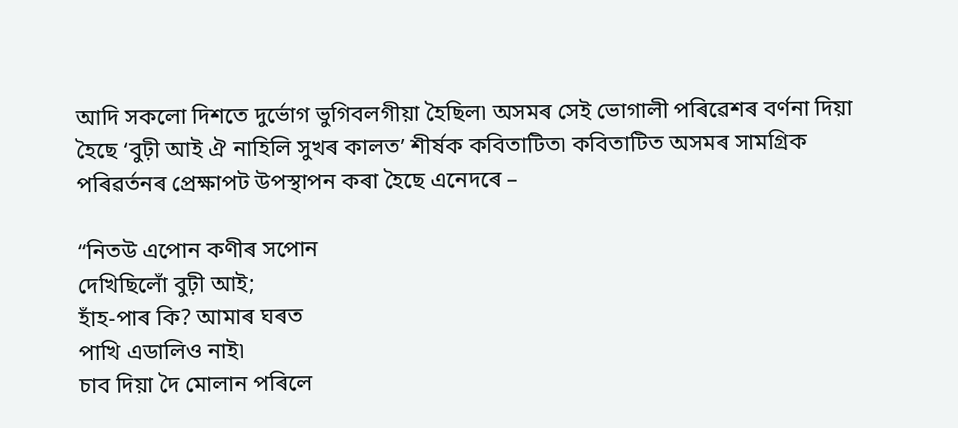আদি সকলো দিশতে দুৰ্ভোগ ভুগিবলগীয়া হৈছিল৷ অসমৰ সেই ভোগালী পৰিৱেশৰ বৰ্ণনা দিয়া হৈছে ‘বুঢ়ী আই ঐ নাহিলি সুখৰ কালত’ শীৰ্ষক কবিতাটিত৷ কবিতাটিত অসমৰ সামগ্ৰিক পৰিৱৰ্তনৰ প্ৰেক্ষাপট উপস্থাপন কৰা হৈছে এনেদৰে –

“নিতউ এপোন কণীৰ সপোন
দেখিছিলোঁ বুঢ়ী আই;
হাঁহ-পাৰ কি? আমাৰ ঘৰত
পাখি এডালিও নাই৷
চাব দিয়া দৈ মোলান পৰিলে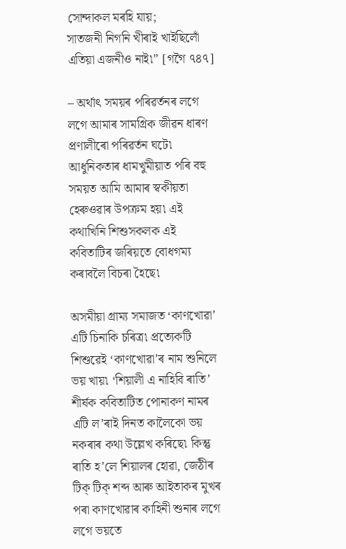সোন্দাকল মৰহি যায়;
সাতজনী নিগনি খীৰাই খাইছিলোঁ
এতিয়া এজনীও নাই৷” [গগৈ ৭৪৭]

– অৰ্থাৎ সময়ৰ পৰিৱৰ্তনৰ লগে লগে আমাৰ সামগ্ৰিক জীৱন ধাৰণ প্ৰণালীৰো পৰিৱৰ্তন ঘটে৷ আধুনিকতাৰ ধামখুমীয়াত পৰি বহু সময়ত আমি আমাৰ স্বকীয়তা হেৰুওৱাৰ উপক্ৰম হয়৷ এই কথাখিনি শিশুসকলক এই কবিতাটিৰ জৰিয়তে বোধগম্য কৰাবলৈ বিচৰা হৈছে৷

অসমীয়া গ্ৰাম্য সমাজত ‘কাণখোৱা’ এটি চিনাকি চৰিত্ৰ৷ প্ৰত্যেকটি শিশুৱেই ‘কাণখোৱা’ৰ নাম শুনিলে ভয় খায়৷ ‘শিয়ালী এ নাহিবি ৰাতি’ শীৰ্ষক কবিতাটিত পোনাকণ নামৰ এটি ল’ৰাই দিনত কালৈকো ভয় নকৰাৰ কথা উল্লেখ কৰিছে৷ কিন্তু ৰাতি হ’লে শিয়ালৰ হোৱা, জেঠীৰ টিক্‌ টিক্‌ শব্দ আৰু আইতাকৰ মুখৰ পৰা কাণখোৱাৰ কাহিনী শুনাৰ লগে লগে ভয়তে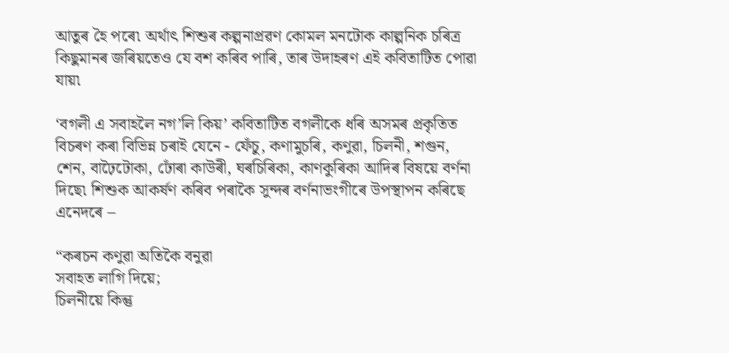আতুৰ হৈ পৰে৷ অৰ্থাৎ শিশুৰ কল্পনাপ্ৰৱণ কোমল মনটোক কাল্পনিক চৰিত্ৰ কিছুমানৰ জৰিয়তেও যে বশ কৰিব পাৰি, তাৰ উদাহৰণ এই কবিতাটিত পোৱা যায়৷

‘বগলী এ সবাহলৈ নগ’লি কিয়’ কবিতাটিত বগলীকে ধৰি অসমৰ প্ৰকৃতিত বিচৰণ কৰা বিভিন্ন চৰাই যেনে - ফেঁচু, কণামুচৰি, কণুৱা, চিলনী, শগুন, শেন, বাঢ়ৈটোকা, ঢোঁৰা কাউৰী, ঘৰচিৰিকা, কাণকুৰিকা আদিৰ বিষয়ে বৰ্ণনা দিছে৷ শিশুক আকৰ্ষণ কৰিব পৰাকৈ সুন্দৰ বৰ্ণনাভংগীৰে উপস্থাপন কৰিছে এনেদৰে –

“কৰচন কণুৱা অতিকৈ বনুৱা
সবাহত লাগি দিয়ে;
চিলনীয়ে কিন্তু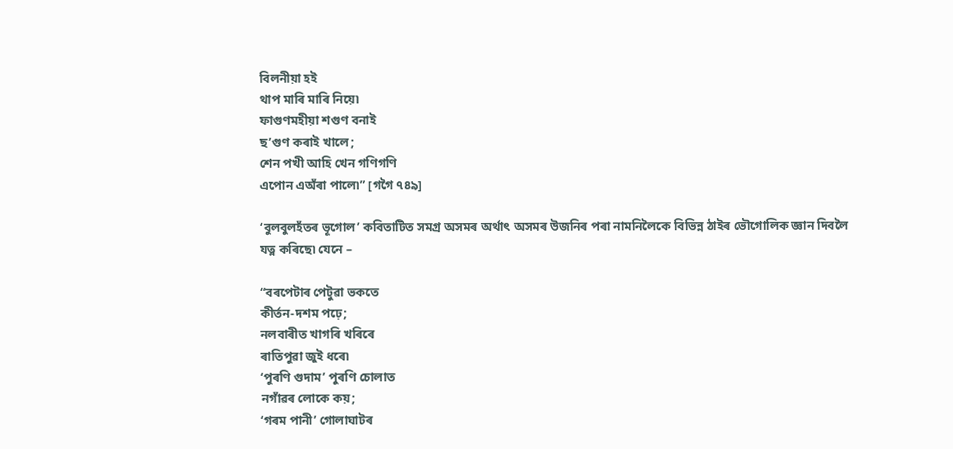বিলনীয়া হই
থাপ মাৰি মাৰি নিয়ে৷
ফাগুণমহীয়া শগুণ বনাই
ছ’গুণ কৰাই খালে;
শেন পখী আহি খেন গণিগণি
এপোন এঅঁৰা পালে৷” [গগৈ ৭৪৯]

‘বুলবুলহঁতৰ ভূগোল’ কবিতাটিত সমগ্ৰ অসমৰ অৰ্থাৎ অসমৰ উজনিৰ পৰা নামনিলৈকে বিভিন্ন ঠাইৰ ভৌগোলিক জ্ঞান দিবলৈ যত্ন কৰিছে৷ যেনে –

“বৰপেটাৰ পেটুৱা ভকতে
কীৰ্তন-দশম পঢ়ে;
নলবাৰীত খাগৰি খৰিৰে
ৰাতিপুৱা জুই ধৰে৷
‘পুৰণি গুদাম’ পুৰণি চোলাত
নগাঁৱৰ লোকে কয়;
‘গৰম পানী’ গোলাঘাটৰ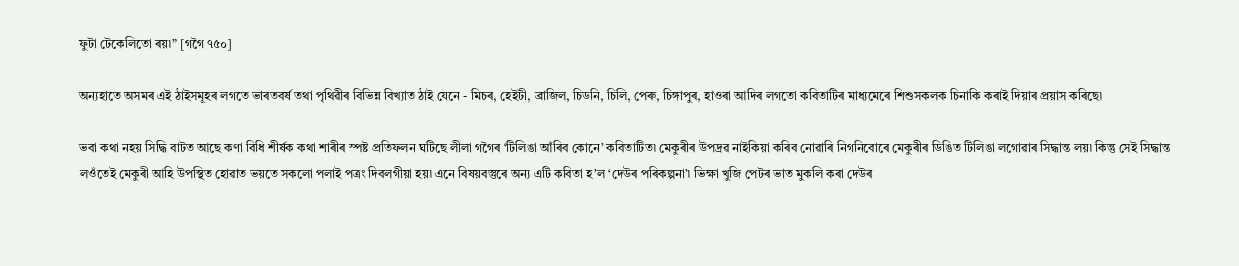ফুটা টেকেলিতো ৰয়৷” [গগৈ ৭৫০]

অন্যহাতে অসমৰ এই ঠাইসমূহৰ লগতে ভাৰতবৰ্ষ তথা পৃথিৱীৰ বিভিন্ন বিখ্যাত ঠাই যেনে - মিচৰ, হেইটী, ব্ৰাজিল, চিডনি, চিলি, পেৰু, চিঙ্গাপুৰ, হাওৰা আদিৰ লগতো কবিতাটিৰ মাধ্যমেৰে শিশুসকলক চিনাকি কৰাই দিয়াৰ প্ৰয়াস কৰিছে৷

ভবা কথা নহয় সিদ্ধি বাটত আছে কণা বিধি শীৰ্ষক কথা শাৰীৰ স্পষ্ট প্ৰতিফলন ঘটিছে লীলা গগৈৰ ‘টিলিঙা আঁৰিব কোনে’ কবিতাটিত৷ মেকুৰীৰ উপদ্ৰৱ নাইকিয়া কৰিব নোৱাৰি নিগনিবোৰে মেকুৰীৰ ডিঙিত টিলিঙা লগোৱাৰ সিদ্ধান্ত লয়৷ কিন্তু সেই সিদ্ধান্ত লওঁতেই মেকুৰী আহি উপস্থিত হোৱাত ভয়তে সকলো পলাই পত্ৰং দিবলগীয়া হয়৷ এনে বিষয়বস্তুৰে অন্য এটি কবিতা হ’ল ‘দেউৰ পৰিকল্পনা’৷ ভিক্ষা খুজি পেটৰ ভাত মুকলি কৰা দেউৰ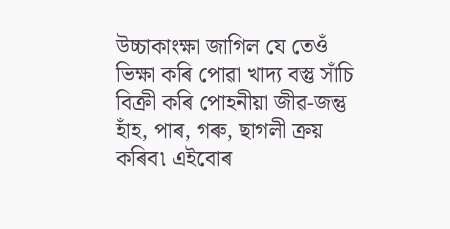উচ্চাকাংক্ষা জাগিল যে তেওঁ ভিক্ষা কৰি পোৱা খাদ্য বস্তু সাঁচি বিক্ৰী কৰি পোহনীয়া জীৱ-জন্তু হাঁহ, পাৰ, গৰু, ছাগলী ক্ৰয় কৰিব৷ এইবোৰ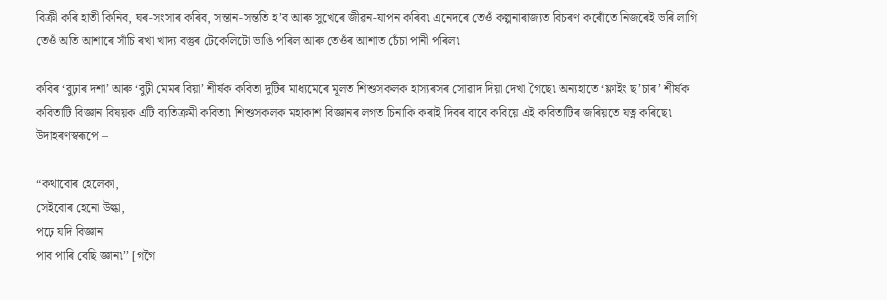বিক্ৰী কৰি হাতী কিনিব, ঘৰ-সংসাৰ কৰিব, সন্তান-সন্ততি হ’ব আৰু সুখেৰে জীৱন-যাপন কৰিব৷ এনেদৰে তেওঁ কল্পনাৰাজ্যত বিচৰণ কৰোঁতে নিজৰেই ভৰি লাগি তেওঁ অতি আশাৰে সাঁচি ৰখা খাদ্য বস্তুৰ টেকেলিটো ভাঙি পৰিল আৰু তেওঁৰ আশাত চেঁচা পানী পৰিল৷

কবিৰ ‘বুঢ়াৰ দশা’ আৰু ‘বুঢ়ী মেমৰ বিয়া’ শীৰ্ষক কবিতা দুটিৰ মাধ্যমেৰে মূলত শিশুসকলক হাস্যৰসৰ সোৱাদ দিয়া দেখা গৈছে৷ অন্যহাতে ‘ফ্লাইং ছ’চাৰ’ শীৰ্ষক কবিতাটি বিজ্ঞান বিষয়ক এটি ব্যতিক্ৰমী কবিতা৷ শিশুসকলক মহাকাশ বিজ্ঞানৰ লগত চিনাকি কৰাই দিবৰ বাবে কবিয়ে এই কবিতাটিৰ জৰিয়তে যত্ন কৰিছে৷ উদাহৰণস্বৰূপে –

“কথাবোৰ হেলেকা,
সেইবোৰ হেনো উল্কা,
পঢ়ে যদি বিজ্ঞান
পাব পাৰি বেছি জ্ঞান৷’’ [গগৈ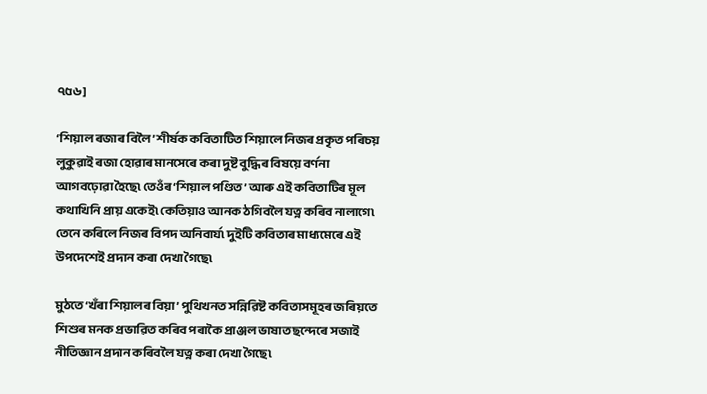৭৫৬]

‘শিয়াল ৰজাৰ বিলৈ’ শীৰ্ষক কবিতাটিত শিয়ালে নিজৰ প্ৰকৃত পৰিচয় লুকুৱাই ৰজা হোৱাৰ মানসেৰে কৰা দুষ্ট বুদ্ধিৰ বিষয়ে বৰ্ণনা আগবঢ়োৱা হৈছে৷ তেওঁৰ ‘শিয়াল পণ্ডিত’ আৰু এই কবিতাটিৰ মূল কথাখিনি প্ৰায় একেই৷ কেতিয়াও আনক ঠগিবলৈ যত্ন কৰিব নালাগে৷ তেনে কৰিলে নিজৰ বিপদ অনিবাৰ্য৷ দুইটি কবিতাৰ মাধ্যমেৰে এই উপদেশেই প্ৰদান কৰা দেখা গৈছে৷

মুঠতে ‘খঁৰা শিয়ালৰ বিয়া’ পুথিখনত সন্নিৱিষ্ট কবিতাসমূহৰ জৰিয়তে শিশুৰ মনক প্ৰভাৱিত কৰিব পৰাকৈ প্ৰাঞ্জল ভাষাত ছন্দেৰে সজাই নীতিজ্ঞান প্ৰদান কৰিবলৈ যত্ন কৰা দেখা গৈছে৷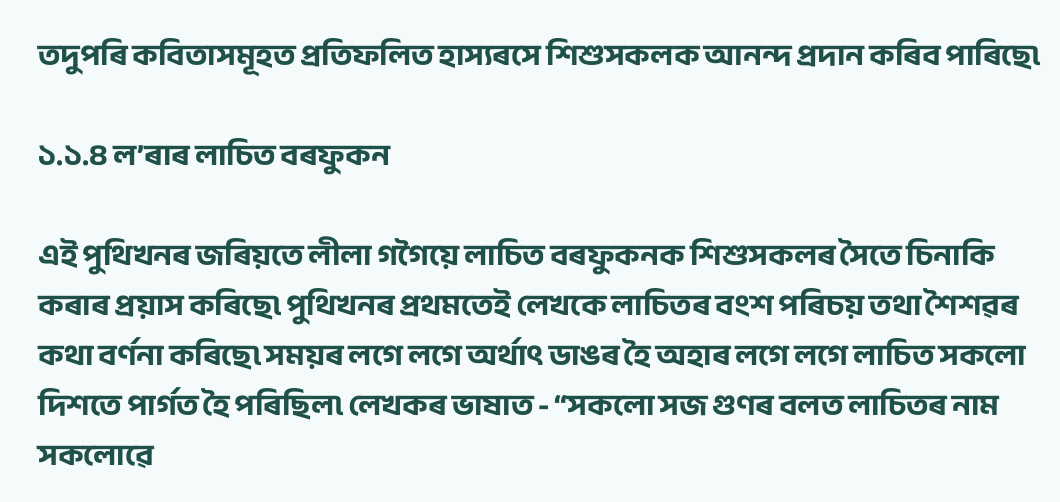তদুপৰি কবিতাসমূহত প্ৰতিফলিত হাস্যৰসে শিশুসকলক আনন্দ প্ৰদান কৰিব পাৰিছে৷

১.১.৪ ল’ৰাৰ লাচিত বৰফুকন

এই পুথিখনৰ জৰিয়তে লীলা গগৈয়ে লাচিত বৰফুকনক শিশুসকলৰ সৈতে চিনাকি কৰাৰ প্ৰয়াস কৰিছে৷ পুথিখনৰ প্ৰথমতেই লেখকে লাচিতৰ বংশ পৰিচয় তথা শৈশৱৰ কথা বৰ্ণনা কৰিছে৷ সময়ৰ লগে লগে অৰ্থাৎ ডাঙৰ হৈ অহাৰ লগে লগে লাচিত সকলো দিশতে পাৰ্গত হৈ পৰিছিল৷ লেখকৰ ভাষাত - “সকলো সজ গুণৰ বলত লাচিতৰ নাম সকলোৱে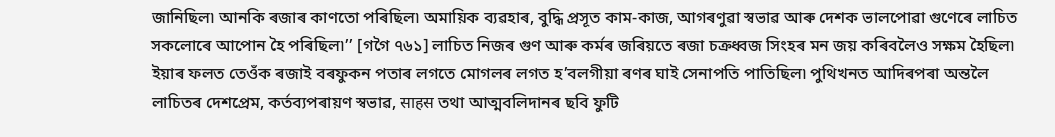জানিছিল৷ আনকি ৰজাৰ কাণতো পৰিছিল৷ অমায়িক ব্যৱহাৰ, বুদ্ধি প্ৰসূত কাম-কাজ, আগৰণুৱা স্বভাৱ আৰু দেশক ভালপোৱা গুণেৰে লাচিত সকলোৰে আপোন হৈ পৰিছিল৷’’ [গগৈ ৭৬১] লাচিত নিজৰ গুণ আৰু কৰ্মৰ জৰিয়তে ৰজা চক্ৰধ্বজ সিংহৰ মন জয় কৰিবলৈও সক্ষম হৈছিল৷ ইয়াৰ ফলত তেওঁক ৰজাই বৰফুকন পতাৰ লগতে মোগলৰ লগত হ’বলগীয়া ৰণৰ ঘাই সেনাপতি পাতিছিল৷ পুথিখনত আদিৰপৰা অন্তলৈ লাচিতৰ দেশপ্ৰেম, কৰ্তব্যপৰায়ণ স্বভাৱ, साहस তথা আত্মবলিদানৰ ছবি ফুটি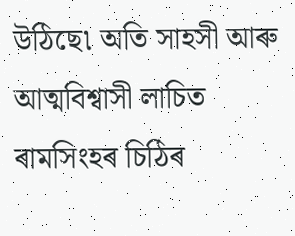উঠিছে৷ অতি সাহসী আৰু আত্মবিশ্বাসী লাচিত ৰামসিংহৰ চিঠিৰ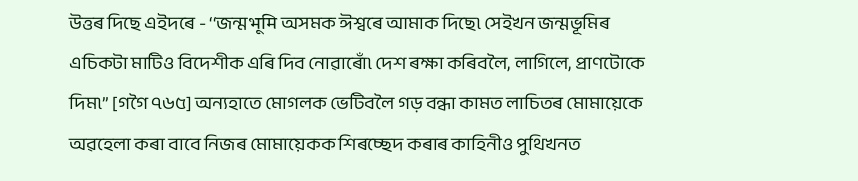উত্তৰ দিছে এইদৰে - ‘‘জন্মभूमि অসমক ঈশ্বৰে আমাক দিছে৷ সেইখন জন্মভূমিৰ এচিকটা মাটিও বিদেশীক এৰি দিব নোৱাৰোঁ৷ দেশ ৰক্ষা কৰিবলৈ, লাগিলে, প্ৰাণটোকে দিম৷” [গগৈ ৭৬৫] অন্যহাতে মোগলক ভেটিবলৈ গড় বন্ধা কামত লাচিতৰ মোমায়েকে অৱহেলা কৰা বাবে নিজৰ মোমায়েকক শিৰচ্ছেদ কৰাৰ কাহিনীও পুথিখনত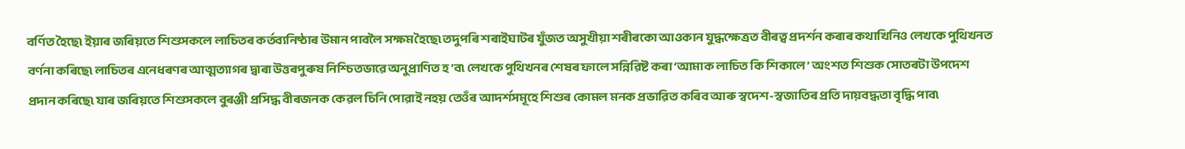বৰ্ণিত হৈছে৷ ইয়াৰ জৰিয়তে শিশুসকলে লাচিতৰ কৰ্তব্যনিষ্ঠাৰ উমান পাবলৈ সক্ষম হৈছে৷ তদুপৰি শৰাইঘাটৰ যুঁজত অসুখীয়া শৰীৰকো আওকান যুদ্ধক্ষেত্ৰত বীৰত্ব প্ৰদৰ্শন কৰাৰ কথাখিনিও লেখকে পুথিখনত বৰ্ণনা কৰিছে৷ লাচিতৰ এনেধৰণৰ আত্মত্যাগৰ দ্বাৰা উত্তৰপুৰুষ নিশ্চিতভাৱে অনুপ্ৰাণিত হ’ব৷ লেখকে পুথিখনৰ শেষৰ ফালে সন্নিৱিষ্ট কৰা ‘আমাক লাচিত কি শিকালে’ অংশত শিশুক সোতৰটা উপদেশ প্ৰদান কৰিছে৷ যাৰ জৰিয়তে শিশুসকলে বুৰঞ্জী প্ৰসিদ্ধ বীৰজনক কেৱল চিনি পোৱাই নহয় তেওঁৰ আদৰ্শসমূহে শিশুৰ কোমল মনক প্ৰভাৱিত কৰিব আৰু স্বদেশ-স্বজাতিৰ প্ৰতি দায়বদ্ধতা বৃদ্ধি পাব৷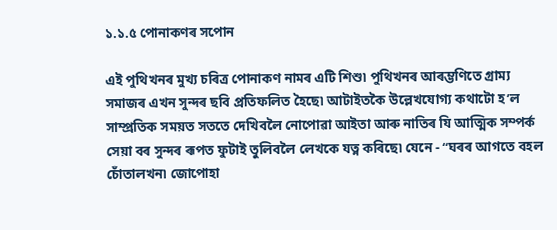১.১.৫ পোনাকণৰ সপোন

এই পুথিখনৰ মুখ্য চৰিত্ৰ পোনাকণ নামৰ এটি শিশু৷ পুথিখনৰ আৰম্ভণিতে গ্ৰাম্য সমাজৰ এখন সুন্দৰ ছবি প্ৰতিফলিত হৈছে৷ আটাইতকৈ উল্লেখযোগ্য কথাটো হ’ল সাম্প্ৰতিক সময়ত সততে দেখিবলৈ নোপোৱা আইতা আৰু নাতিৰ যি আত্মিক সম্পৰ্ক সেয়া বৰ সুন্দৰ ৰূপত ফুটাই তুলিবলৈ লেখকে যত্ন কৰিছে৷ যেনে - “ঘৰৰ আগতে বহল চোঁতালখন৷ জোপোহা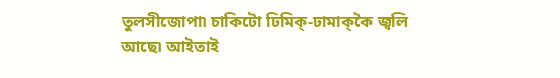তুলসীজোপা৷ চাকিটো ঢিমিক্‌-ঢামাক্‌কৈ জ্বলি আছে৷ আইতাই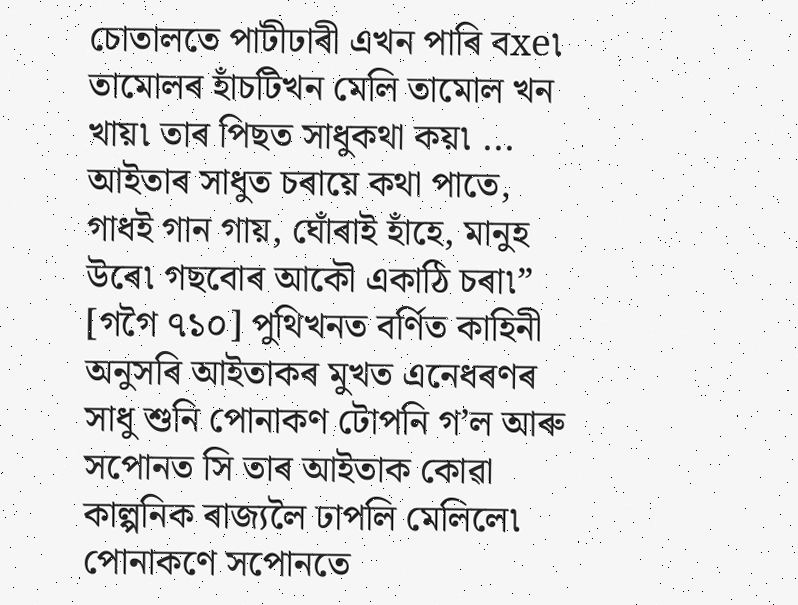চোতালতে পাটীঢাৰী এখন পাৰি বхе৷ তামোলৰ হাঁচটিখন মেলি তামোল খন খায়৷ তাৰ পিছত সাধুকথা কয়৷ ... আইতাৰ সাধুত চৰায়ে কথা পাতে, গাধই গান গায়, ঘোঁৰাই হাঁহে, মানুহ উৰে৷ গছবোৰ আকৌ একাঠি চৰা৷” [গগৈ ৭১০] পুথিখনত বৰ্ণিত কাহিনী অনুসৰি আইতাকৰ মুখত এনেধৰণৰ সাধু শুনি পোনাকণ টোপনি গ’ল আৰু সপোনত সি তাৰ আইতাক কোৱা কাল্পনিক ৰাজ্যলৈ ঢাপলি মেলিলে৷ পোনাকণে সপোনতে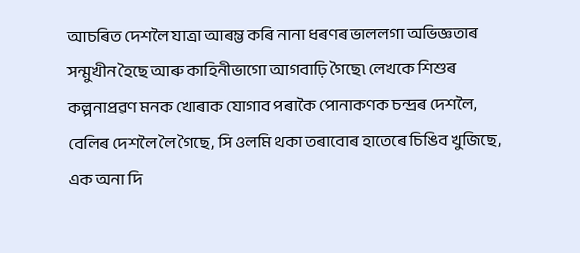আচৰিত দেশলৈ যাত্ৰা আৰম্ভ কৰি নানা ধৰণৰ ভাললগা অভিজ্ঞতাৰ সন্মুখীন হৈছে আৰু কাহিনীভাগো আগবাঢ়ি গৈছে৷ লেখকে শিশুৰ কল্পনাপ্ৰৱণ মনক খোৰাক যোগাব পৰাকৈ পোনাকণক চন্দ্ৰৰ দেশলৈ, বেলিৰ দেশলৈ লৈ গৈছে, সি ওলমি থকা তৰাবোৰ হাতেৰে চিঙিব খুজিছে, এক অনা দি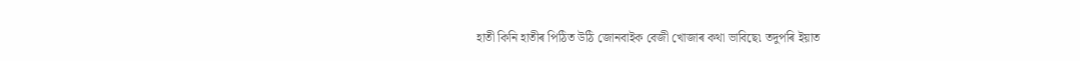হাতী কিনি হাতীৰ পিঠিত উঠি জোনবাইক বেজী খোজাৰ কথা ভাবিছে৷ তদুপৰি ইয়াত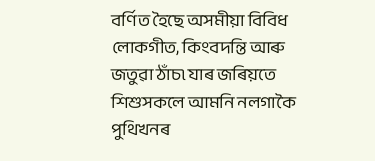বৰ্ণিত হৈছে অসমীয়া বিবিধ লোকগীত, কিংবদন্তি আৰু জতুৱা ঠাঁচ৷ যাৰ জৰিয়তে শিশুসকলে আমনি নলগাকৈ পুথিখনৰ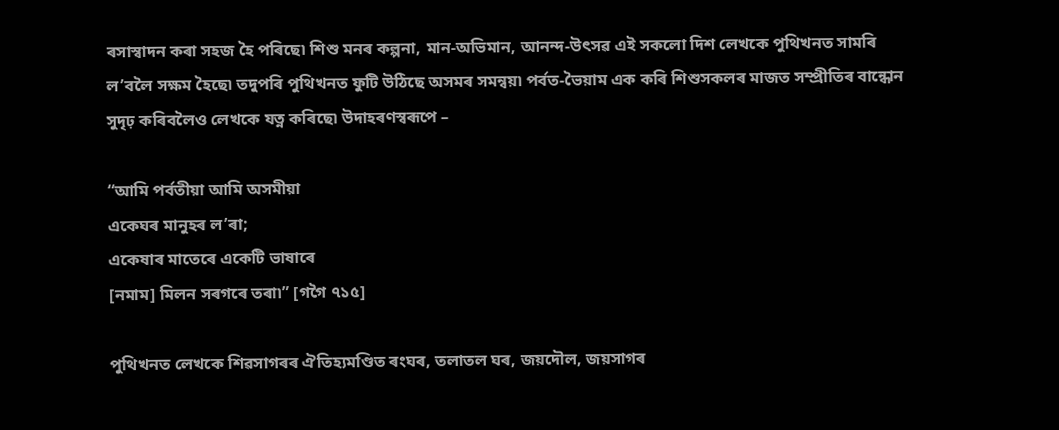ৰসাস্বাদন কৰা সহজ হৈ পৰিছে৷ শিশু মনৰ কল্পনা, মান-অভিমান, আনন্দ-উৎসৱ এই সকলো দিশ লেখকে পুথিখনত সামৰি ল’বলৈ সক্ষম হৈছে৷ তদুপৰি পুথিখনত ফুটি উঠিছে অসমৰ সমন্বয়৷ পৰ্বত-ভৈয়াম এক কৰি শিশুসকলৰ মাজত সম্প্ৰীতিৰ বান্ধোন সুদৃঢ় কৰিবলৈও লেখকে যত্ন কৰিছে৷ উদাহৰণস্বৰূপে –

“আমি পৰ্বতীয়া আমি অসমীয়া
একেঘৰ মানুহৰ ল’ৰা;
একেষাৰ মাতেৰে একেটি ভাষাৰে
[নমাম] মিলন সৰগৰে তৰা৷” [গগৈ ৭১৫]

পুথিখনত লেখকে শিৱসাগৰৰ ঐতিহ্যমণ্ডিত ৰংঘৰ, তলাতল ঘৰ, জয়দৌল, জয়সাগৰ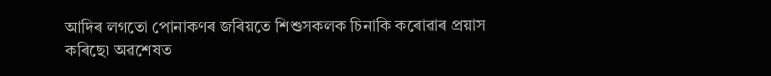আদিৰ লগতো পোনাকণৰ জৰিয়তে শিশুসকলক চিনাকি কৰোৱাৰ প্ৰয়াস কৰিছে৷ অৱশেষত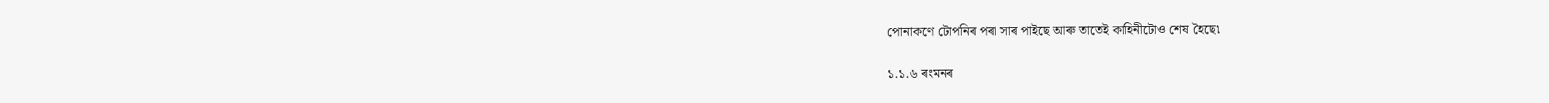পোনাকণে টোপনিৰ পৰা সাৰ পাইছে আৰু তাতেই কাহিনীটোও শেষ হৈছে৷

১.১.৬ ৰংমনৰ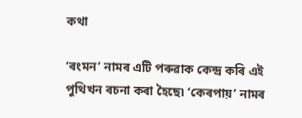কথা

‘ৰংমন’ নামৰ এটি পৰুৱাক কেন্দ্ৰ কৰি এই পুথিখন ৰচনা কৰা হৈছে৷ ‘কেৰপায়’ নামৰ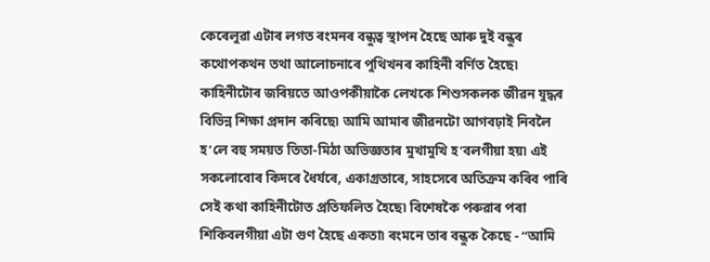কেৰেলুৱা এটাৰ লগত ৰংমনৰ বন্ধুত্ব স্থাপন হৈছে আৰু দুই বন্ধুৰ কথোপকথন তথা আলোচনাৰে পুথিখনৰ কাহিনী বৰ্ণিত হৈছে৷ কাহিনীটোৰ জৰিয়তে আওপকীয়াকৈ লেখকে শিশুসকলক জীৱন যুদ্ধৰ বিভিন্ন শিক্ষা প্ৰদান কৰিছে৷ আমি আমাৰ জীৱনটো আগবঢ়াই নিবলৈ হ’লে বহু সময়ত তিতা-মিঠা অভিজ্ঞতাৰ মুখামুখি হ’বলগীয়া হয়৷ এই সকলোবোৰ কিদৰে ধৈৰ্যৰে, একাগ্ৰতাৰে, সাহসেৰে অতিক্ৰম কৰিব পাৰি সেই কথা কাহিনীটোত প্ৰতিফলিত হৈছে৷ বিশেষকৈ পৰুৱাৰ পৰা শিকিবলগীয়া এটা গুণ হৈছে একতা৷ ৰংমনে তাৰ বন্ধুক কৈছে - “আমি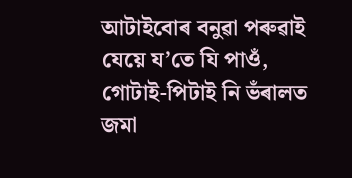আটাইবোৰ বনুৱা পৰুৱাই যেয়ে য’তে যি পাওঁ, গোটাই-পিটাই নি ভঁৰালত জমা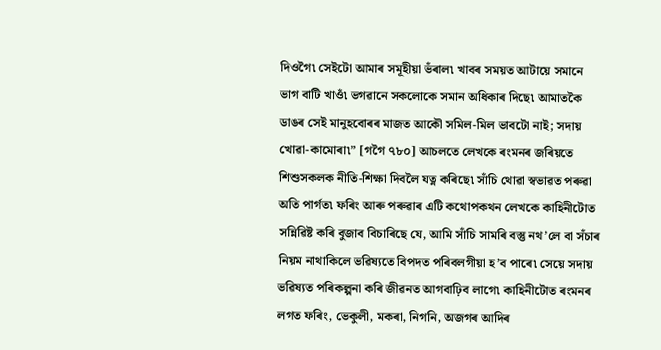দিওগৈ৷ সেইটো আমাৰ সমূহীয়া ভঁৰাল৷ খাবৰ সময়ত আটায়ে সমানে ভাগ বাটি খাওঁ৷ ভগৱানে সকলোকে সমান অধিকাৰ দিছে৷ আমাতকৈ ডাঙৰ সেই মানুহবোৰৰ মাজত আকৌ সমিল-মিল ভাবটো নাই; সদায় খোৱা-কামোৰা৷” [গগৈ ৭৮০] আচলতে লেখকে ৰংমনৰ জৰিয়তে শিশুসকলক নীতি-শিক্ষা দিবলৈ যত্ন কৰিছে৷ সাঁচি থোৱা স্বভাৱত পৰুৱা অতি পাৰ্গত৷ ফৰিং আৰু পৰুৱাৰ এটি কথোপকথন লেখকে কাহিনীটোত সন্নিৱিষ্ট কৰি বুজাব বিচাৰিছে যে, আমি সাঁচি সামৰি বস্তু নথ’লে বা সঁচাৰ নিয়ম নাথাকিলে ভৱিষ্যতে বিপদত পৰিবলগীয়া হ’ব পাৰে৷ সেয়ে সদায় ভৱিষ্যত পৰিকল্পনা কৰি জীৱনত আগবাঢ়িব লাগে৷ কাহিনীটোত ৰংমনৰ লগত ফৰিং, ভেকুলী, মকৰা, নিগনি, অজগৰ আদিৰ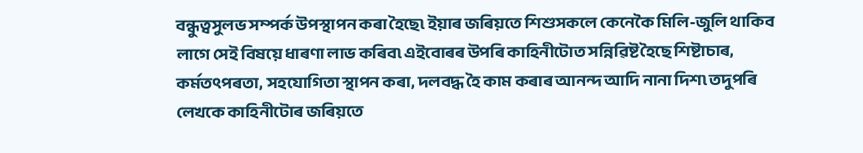বন্ধুত্বসুলভ সম্পৰ্ক উপস্থাপন কৰা হৈছে৷ ইয়াৰ জৰিয়তে শিশুসকলে কেনেকৈ মিলি-জুলি থাকিব লাগে সেই বিষয়ে ধাৰণা লাভ কৰিব৷ এইবোৰৰ উপৰি কাহিনীটোত সন্নিৱিষ্ট হৈছে শিষ্টাচাৰ, কৰ্মতৎপৰতা, সহযোগিতা স্থাপন কৰা, দলবদ্ধ হৈ কাম কৰাৰ আনন্দ আদি নানা দিশ৷ তদুপৰি লেখকে কাহিনীটোৰ জৰিয়তে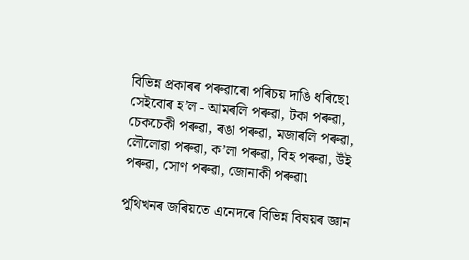বিভিন্ন প্ৰকাৰৰ পৰুৱাৰো পৰিচয় দাঙি ধৰিছে৷ সেইবোৰ হ’ল - আমৰলি পৰুৱা, টকা পৰুৱা, চেকচেকী পৰুৱা, ৰঙা পৰুৱা, মজাৰলি পৰুৱা, লৌলোৱা পৰুৱা, ক’লা পৰুৱা, বিহ পৰুৱা, উঁই পৰুৱা, সোণ পৰুৱা, জোনাকী পৰুৱা৷

পুথিখনৰ জৰিয়তে এনেদৰে বিভিন্ন বিষয়ৰ জ্ঞান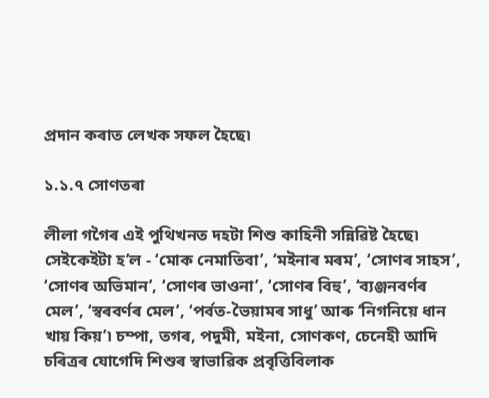প্ৰদান কৰাত লেখক সফল হৈছে৷

১.১.৭ সোণতৰা

লীলা গগৈৰ এই পুথিখনত দহটা শিশু কাহিনী সন্নিৱিষ্ট হৈছে৷ সেইকেইটা হ’ল - ‘মোক নেমাতিবা’, ‘মইনাৰ মৰম’, ‘সোণৰ সাহস’, ‘সোণৰ অভিমান’, ‘সোণৰ ভাওনা’, ‘সোণৰ বিহু’, ‘ব্যঞ্জনবৰ্ণৰ মেল’, ‘স্বৰবৰ্ণৰ মেল’, ‘পৰ্বত-ভৈয়ামৰ সাধু’ আৰু ‘নিগনিয়ে ধান খায় কিয়’৷ চম্পা, তগৰ, পদুমী, মইনা, সোণকণ, চেনেহী আদি চৰিত্ৰৰ যোগেদি শিশুৰ স্বাভাৱিক প্ৰবৃত্তিবিলাক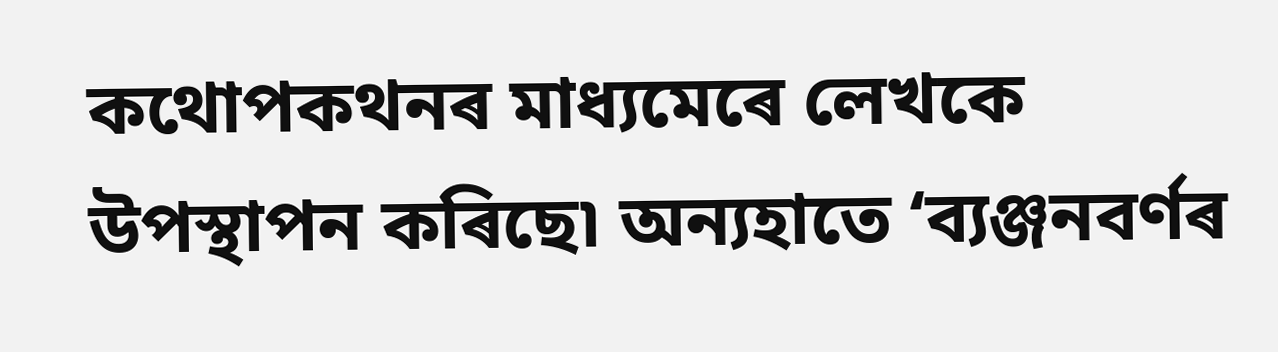কথোপকথনৰ মাধ্যমেৰে লেখকে উপস্থাপন কৰিছে৷ অন্যহাতে ‘ব্যঞ্জনবৰ্ণৰ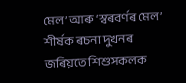মেল’ আৰু ‘স্বৰবৰ্ণৰ মেল’ শীৰ্ষক ৰচনা দুখনৰ জৰিয়তে শিশুসকলক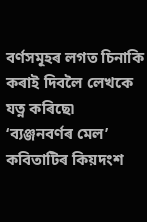বৰ্ণসমূহৰ লগত চিনাকি কৰাই দিবলৈ লেখকে যত্ন কৰিছে৷ ‘ব্যঞ্জনবৰ্ণৰ মেল’ কবিতাটিৰ কিয়দংশ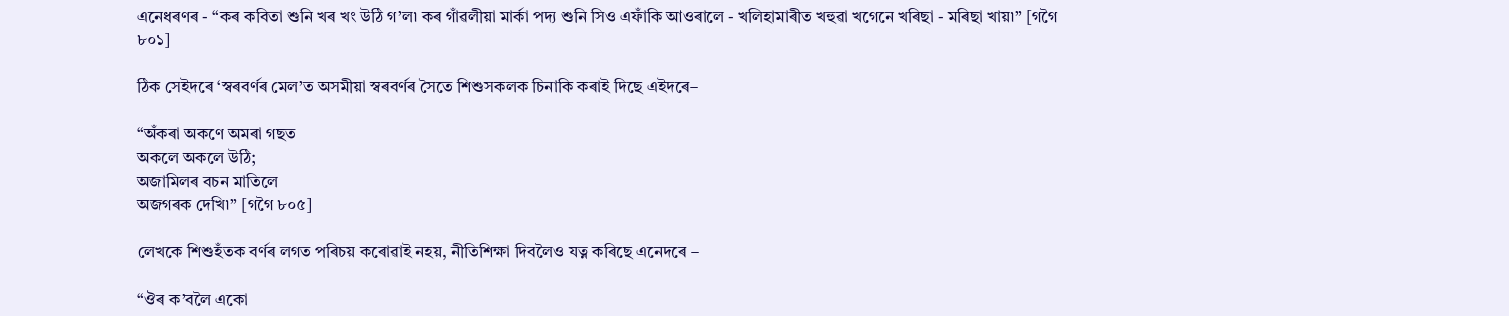এনেধৰণৰ - “কৰ কবিতা শুনি খৰ খং উঠি গ’ল৷ কৰ গাঁৱলীয়া মাৰ্কা পদ্য শুনি সিও এফাঁকি আওৰালে - খলিহামাৰীত খহুৱা খগেনে খৰিছা - মৰিছা খায়৷” [গগৈ ৮০১]

ঠিক সেইদৰে ‘স্বৰবৰ্ণৰ মেল’ত অসমীয়া স্বৰবৰ্ণৰ সৈতে শিশুসকলক চিনাকি কৰাই দিছে এইদৰে–

“অঁকৰা অকণে অমৰা গছত
অকলে অকলে উঠি;
অজামিলৰ বচন মাতিলে
অজগৰক দেখি৷” [গগৈ ৮০৫]

লেখকে শিশুহঁতক বৰ্ণৰ লগত পৰিচয় কৰোৱাই নহয়, নীতিশিক্ষা দিবলৈও যত্ন কৰিছে এনেদৰে –

“ঔৰ ক’বলৈ একো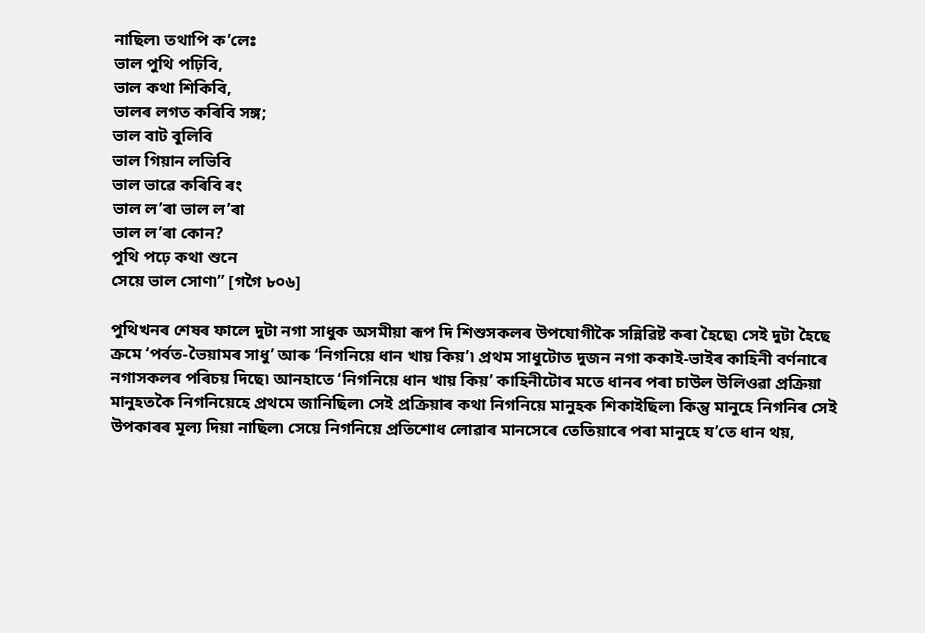নাছিল৷ তথাপি ক’লেঃ
ভাল পুথি পঢ়িবি,
ভাল কথা শিকিবি,
ভালৰ লগত কৰিবি সঙ্গ;
ভাল বাট বুলিবি
ভাল গিয়ান লভিবি
ভাল ভাৱে কৰিবি ৰং
ভাল ল’ৰা ভাল ল’ৰা
ভাল ল’ৰা কোন?
পুথি পঢ়ে কথা শুনে
সেয়ে ভাল সোণ৷” [গগৈ ৮০৬]

পুথিখনৰ শেষৰ ফালে দুটা নগা সাধুক অসমীয়া ৰূপ দি শিশুসকলৰ উপযোগীকৈ সন্নিৱিষ্ট কৰা হৈছে৷ সেই দুটা হৈছে ক্ৰমে ‘পৰ্বত-ভৈয়ামৰ সাধু’ আৰু ‘নিগনিয়ে ধান খায় কিয়’৷ প্ৰথম সাধুটোত দুজন নগা ককাই-ভাইৰ কাহিনী বৰ্ণনাৰে নগাসকলৰ পৰিচয় দিছে৷ আনহাতে ‘নিগনিয়ে ধান খায় কিয়’ কাহিনীটোৰ মতে ধানৰ পৰা চাউল উলিওৱা প্ৰক্ৰিয়া মানুহতকৈ নিগনিয়েহে প্ৰথমে জানিছিল৷ সেই প্ৰক্ৰিয়াৰ কথা নিগনিয়ে মানুহক শিকাইছিল৷ কিন্তু মানুহে নিগনিৰ সেই উপকাৰৰ মূল্য দিয়া নাছিল৷ সেয়ে নিগনিয়ে প্ৰতিশোধ লোৱাৰ মানসেৰে তেতিয়াৰে পৰা মানুহে য’তে ধান থয়,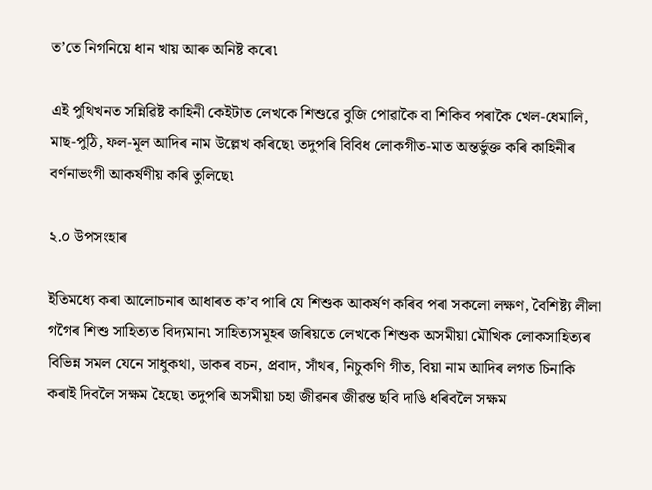ত’তে নিগনিয়ে ধান খায় আৰু অনিষ্ট কৰে৷

এই পুথিখনত সন্নিৱিষ্ট কাহিনী কেইটাত লেখকে শিশুৱে বুজি পোৱাকৈ বা শিকিব পৰাকৈ খেল-ধেমালি, মাছ-পুঠি, ফল-মূল আদিৰ নাম উল্লেখ কৰিছে৷ তদুপৰি বিবিধ লোকগীত-মাত অন্তৰ্ভুক্ত কৰি কাহিনীৰ বৰ্ণনাভংগী আকৰ্ষণীয় কৰি তুলিছে৷

২.০ উপসংহাৰ

ইতিমধ্যে কৰা আলোচনাৰ আধাৰত ক’ব পাৰি যে শিশুক আকৰ্ষণ কৰিব পৰা সকলো লক্ষণ, বৈশিষ্ট্য লীলা গগৈৰ শিশু সাহিত্যত বিদ্যমান৷ সাহিত্যসমূহৰ জৰিয়তে লেখকে শিশুক অসমীয়া মৌখিক লোকসাহিত্যৰ বিভিন্ন সমল যেনে সাধুকথা, ডাকৰ বচন, প্ৰবাদ, সাঁথৰ, নিচুকণি গীত, বিয়া নাম আদিৰ লগত চিনাকি কৰাই দিবলৈ সক্ষম হৈছে৷ তদুপৰি অসমীয়া চহা জীৱনৰ জীৱন্ত ছবি দাঙি ধৰিবলৈ সক্ষম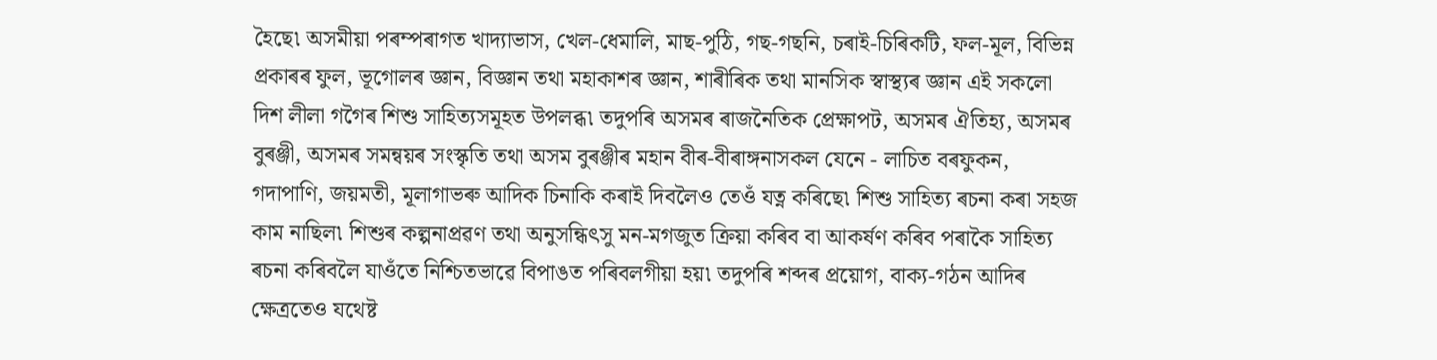হৈছে৷ অসমীয়া পৰম্পৰাগত খাদ্যাভাস, খেল-ধেমালি, মাছ-পুঠি, গছ-গছনি, চৰাই-চিৰিকটি, ফল-মূল, বিভিন্ন প্ৰকাৰৰ ফুল, ভূগোলৰ জ্ঞান, বিজ্ঞান তথা মহাকাশৰ জ্ঞান, শাৰীৰিক তথা মানসিক স্বাস্থ্যৰ জ্ঞান এই সকলো দিশ লীলা গগৈৰ শিশু সাহিত্যসমূহত উপলব্ধ৷ তদুপৰি অসমৰ ৰাজনৈতিক প্ৰেক্ষাপট, অসমৰ ঐতিহ্য, অসমৰ বুৰঞ্জী, অসমৰ সমন্বয়ৰ সংস্কৃতি তথা অসম বুৰঞ্জীৰ মহান বীৰ-বীৰাঙ্গনাসকল যেনে - লাচিত বৰফুকন, গদাপাণি, জয়মতী, মূলাগাভৰু আদিক চিনাকি কৰাই দিবলৈও তেওঁ যত্ন কৰিছে৷ শিশু সাহিত্য ৰচনা কৰা সহজ কাম নাছিল৷ শিশুৰ কল্পনাপ্ৰৱণ তথা অনুসন্ধিৎসু মন-মগজুত ক্ৰিয়া কৰিব বা আকৰ্ষণ কৰিব পৰাকৈ সাহিত্য ৰচনা কৰিবলৈ যাওঁতে নিশ্চিতভাৱে বিপাঙত পৰিবলগীয়া হয়৷ তদুপৰি শব্দৰ প্ৰয়োগ, বাক্য-গঠন আদিৰ ক্ষেত্ৰতেও যথেষ্ট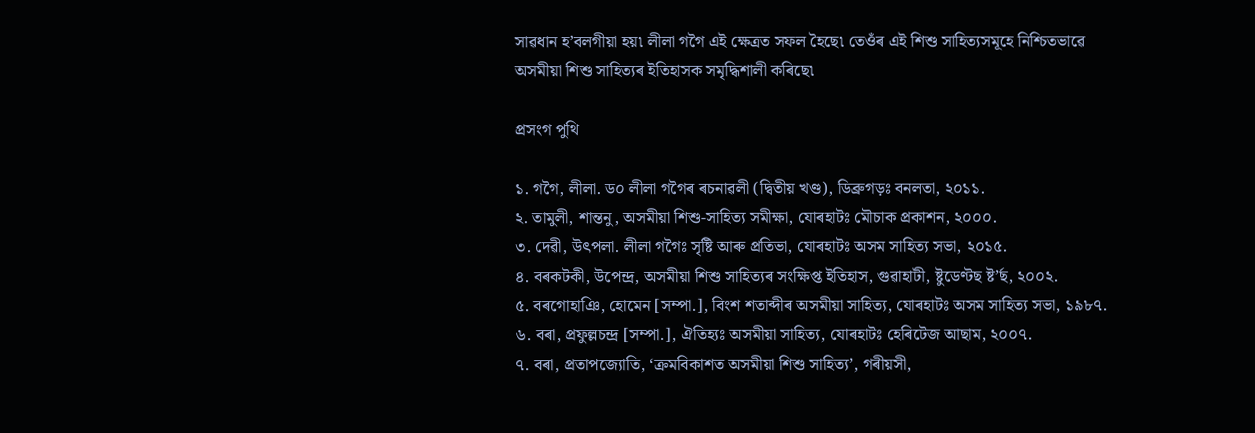সাৱধান হ’বলগীয়া হয়৷ লীলা গগৈ এই ক্ষেত্ৰত সফল হৈছে৷ তেওঁৰ এই শিশু সাহিত্যসমূহে নিশ্চিতভাৱে অসমীয়া শিশু সাহিত্যৰ ইতিহাসক সমৃদ্ধিশালী কৰিছে৷

প্ৰসংগ পুথি

১. গগৈ, লীলা. ড০ লীলা গগৈৰ ৰচনাৱলী (দ্বিতীয় খণ্ড), ডিব্ৰুগড়ঃ বনলতা, ২০১১.
২. তামুলী, শান্তনু, অসমীয়া শিশু-সাহিত্য সমীক্ষা, যোৰহাটঃ মৌচাক প্ৰকাশন, ২০০০.
৩. দেৱী, উৎপলা. লীলা গগৈঃ সৃষ্টি আৰু প্ৰতিভা, যোৰহাটঃ অসম সাহিত্য সভা, ২০১৫.
৪. বৰকটকী, উপেন্দ্ৰ, অসমীয়া শিশু সাহিত্যৰ সংক্ষিপ্ত ইতিহাস, গুৱাহাটী, ষ্টুডেণ্টছ ষ্ট’ৰ্ছ, ২০০২.
৫. বৰগোহাঞি, হোমেন [সম্পা.], বিংশ শতাব্দীৰ অসমীয়া সাহিত্য, যোৰহাটঃ অসম সাহিত্য সভা, ১৯৮৭.
৬. বৰা, প্ৰফুল্লচন্দ্ৰ [সম্পা.], ঐতিহ্যঃ অসমীয়া সাহিত্য, যোৰহাটঃ হেৰিটেজ আছাম, ২০০৭.
৭. বৰা, প্ৰতাপজ্যোতি, ‘ক্ৰমবিকাশত অসমীয়া শিশু সাহিত্য’, গৰীয়সী,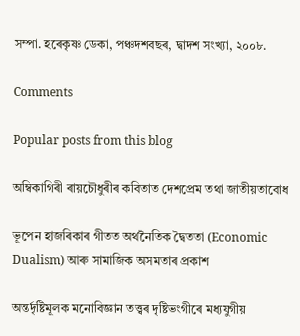সম্পা. হৰেকৃষ্ণ ডেকা, পঞ্চদশবছৰ, দ্বাদশ সংখ্যা, ২০০৮.

Comments

Popular posts from this blog

অম্বিকাগিৰী ৰায়চৌধুৰীৰ কবিতাত দেশপ্ৰেম তথা জাতীয়তাবোধ

ভূপেন হাজৰিকাৰ গীতত অৰ্থনৈতিক দ্বৈততা (Economic Dualism) আৰু সামাজিক অসমতাৰ প্ৰকাশ

অন্তৰ্দৃষ্টিমূলক মনোবিজ্ঞান তত্ত্বৰ দৃষ্টিভংগীৰে মধ্যযুগীয়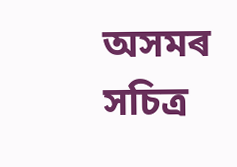অসমৰ সচিত্ৰ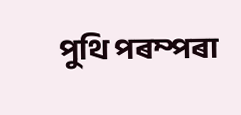পুথি পৰম্পৰা